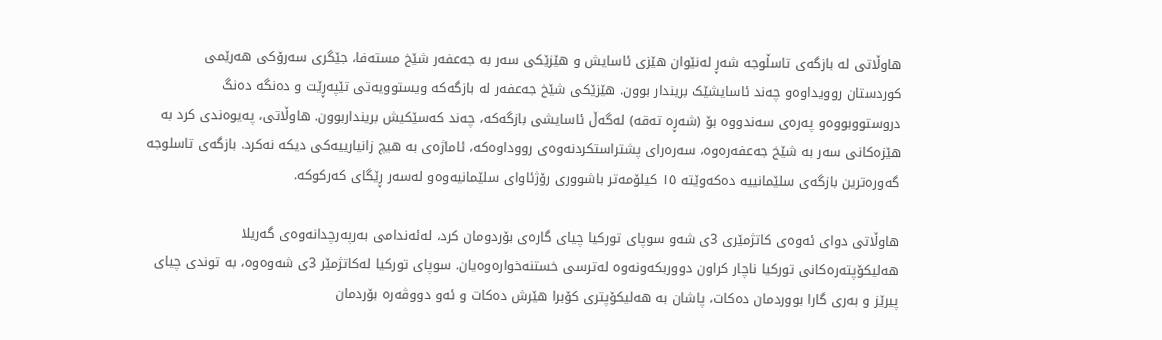هاوڵاتى له‌ بازگه‌ى تاسڵوجه‌ شه‌ڕ له‌نێوان هێزى ئاسایش و هێزێکى سه‌ر به‌ جه‌عفه‌ر شێخ مسته‌فا، جێگرى سه‌رۆکى هه‌رێمى کوردستان روویداوه‌و چه‌ند ئاسایشێک بریندار بوون. هێزێکى شێخ جه‌عفه‌ر له‌ بازگه‌که‌ ویستوویه‌تى تێپه‌ڕێت و ده‌نگه‌ ده‌نگ دروستووبووه‌و په‌ره‌ى سه‌ندووه‌ بۆ (شه‌ڕه‌ ته‌قه‌) له‌گه‌ڵ ئاسایشى بازگه‌که‌، چه‌ند که‌سێکیش برینداربوون. هاوڵاتى، په‌یوه‌ندى کرد به‌ هێزه‌کانى سه‌ر به‌ شێخ جه‌عفه‌ره‌وه‌، سه‌ره‌راى پشتراستکردنه‌وه‌ى رووداوه‌که‌، ئاماژه‌ى به‌ هیچ زانیارییه‌کى دیکه‌ نه‌کرد. بازگه‌ى تاسلوجه‌ گه‌وره‌ترین بازگه‌ى سلێمانییه‌ ده‌که‌وێته‌ ١٥ کیلۆمه‌تر باشوورى رۆژئاواى سلێمانیه‌وه‌و له‌سه‌ر ڕێگاى که‌رکوکه‌.

هاوڵاتى دواى ئه‌وه‌ى کاتژمێرى 3ى شه‌و سوپاى تورکیا چیاى گاره‌ى بۆردومان کرد، له‌ئه‌ندامى به‌رپه‌رچدانه‌وه‌ى گه‌ریلا هه‌لیکۆپته‌ره‌کانى تورکیا ناچار کراون دووربکه‌ونه‌وه‌ له‌ترسى خستنه‌خواره‌وه‌یان. سوپاى تورکیا له‌کاتژمێر 3ى شه‌وه‌وه‌، به‌ توندى چیاى پیرێز و به‌رى گارا بووردمان ده‌کات، پاشان به‌ هه‌لیکۆپترى کۆبرا هێرش ده‌کات و ئه‌و دووڤه‌ره‌ بۆردمان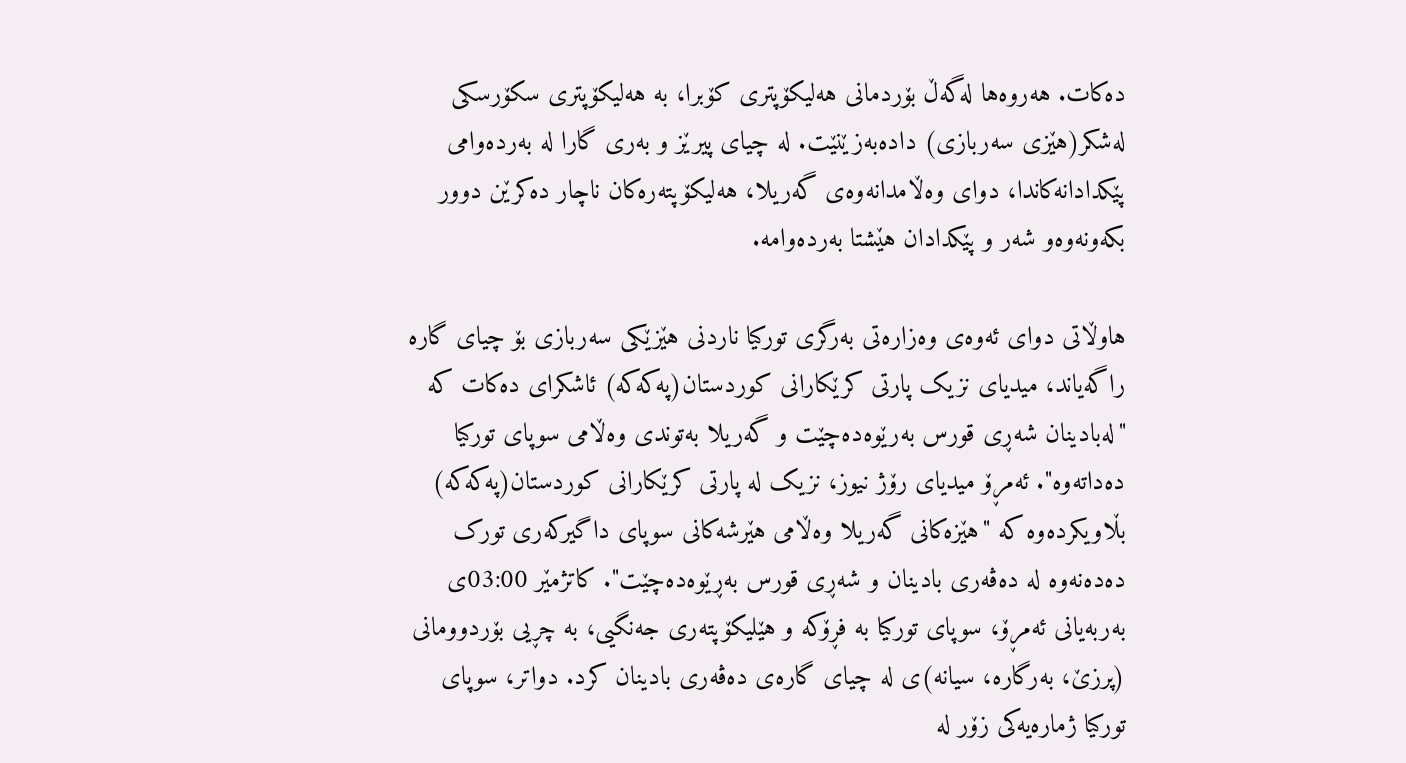ده‌کات. هه‌روه‌ها له‌گه‌ڵ بۆردمانى هه‌لیکۆپترى کۆبرا، به‌ هه‌لیکۆپترى سکۆرسکى له‌شکر(هێزى سه‌ربازى) داده‌به‌زێنێت. له‌ چیاى پیرێز و به‌رى گارا له‌ به‌رده‌وامى پێکدادانه‌کاندا، دواى وه‌ڵامدانه‌وه‌ى گه‌ریلا، هه‌لیکۆپته‌ره‌کان ناچار ده‌کرێن دوور بکه‌ونه‌وه‌و شه‌ر و پێکدادان هێشتا به‌رده‌وامه‌.

هاوڵاتى دواى ئه‌وه‌ى وه‌زاره‌تى به‌رگرى تورکیا ناردنى هێزێکى سه‌ربازى بۆ چیاى گاره‌ راگه‌یاند، میدیاى نزیک پارتى کرێکارانى کوردستان(په‌که‌که‌) ئاشکراى ده‌کات که‌ "له‌بادینان شه‌ڕى قورس به‌رێوه‌ده‌چێت و گه‌ریلا به‌توندى وه‌ڵامى سوپاى تورکیا ده‌داته‌وه‌". ئه‌مڕۆ میدیاى رۆژ نیوز، نزیک له‌ پارتى کرێکارانى کوردستان(په‌که‌که‌) بڵاویکرده‌وه‌ که‌ "هێزه‌کانى گه‌ریلا وه‌ڵامى هێرشه‌کانى سوپاى داگیرکه‌رى تورک ده‌ده‌نه‌وه‌ له‌ ده‌ڤه‌رى بادینان و شه‌ڕى قورس به‌ڕێوه‌ده‌چێت". کاتژمێر 03:00ى به‌ربه‌یانى ئه‌مڕۆ، سوپاى تورکیا به‌ فڕۆکه‌ و هێلیکۆپته‌رى جه‌نگیی، به‌ چڕیى بۆردوومانى (پرزێ، به‌رگاره‌، سیانه‌)ى له‌ چیاى گاره‌ى ده‌ڤه‌رى بادینان کرد. دواتر، سوپاى تورکیا ژماره‌یه‌کى زۆر له‌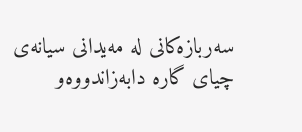سه‌ربازه‌کانى له‌ مه‌یدانى سیانه‌ى چیاى گاره‌ دابه‌زاندووه‌و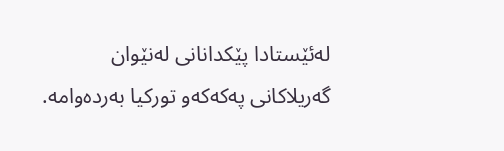له‌ئێستادا پێکدانانى له‌نێوان گه‌ریلاکانى په‌که‌که‌و تورکیا به‌رده‌وامه‌.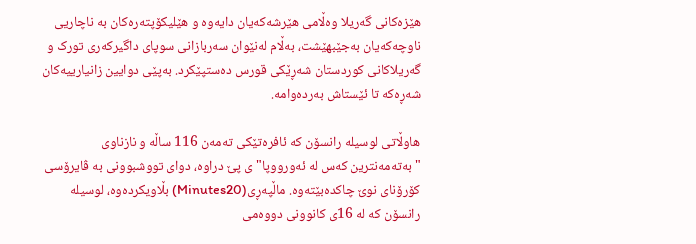هێزه‌کانى گه‌ریلا وه‌ڵامى هێرشه‌که‌یان دایه‌وه‌ و هێلیکۆپته‌ره‌کان به‌ ناچاریى ناوچه‌که‌یان به‌جێبهێشت، به‌ڵام له‌نێوان سه‌ربازانى سوپاى داگیرکه‌رى تورک و گه‌ریلاکانى کوردستان شه‌ڕێکى قورس ده‌ستپێکرد. به‌پێى دوایین زانیارییه‌کان شه‌ڕه‌که‌ تا ئێستاش به‌رده‌وامه‌.

هاوڵاتى لوسیله‌ رانسۆن که‌ ئافره‌تێکى ته‌مه‌ن 116 ساڵه‌ و نازناوى "به‌ته‌مه‌نترین که‌س له‌ ئه‌ورووپا"ى پێ دراوه‌، دواى تووشبوونى به‌ ڤایرۆسى کۆرۆناى نوێ چاکده‌بێته‌وه‌. ماڵپه‌ڕى(Minutes20) بڵاویکرده‌وه‌، لوسیله‌ رانسۆن که‌ له‌ 16ى کانوونى دووه‌مى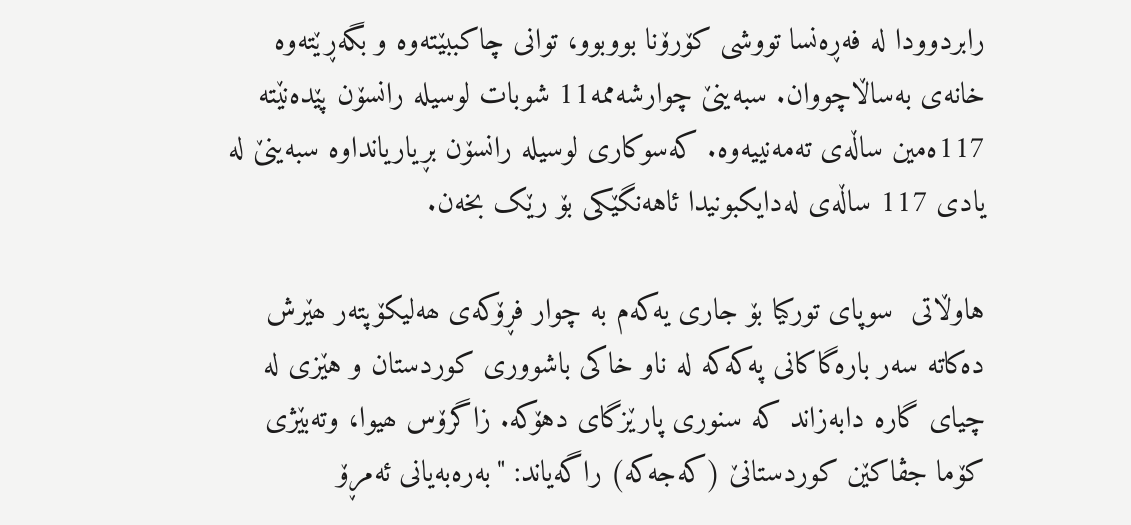رابردوودا له‌ فه‌ڕه‌نسا تووشى کۆرۆنا بووبوو، توانى چاکببێته‌وه‌ و بگه‌ڕێته‌وه‌ خانه‌ى به‌ساڵاچووان. سبه‌ینێ چوارشه‌ممه‌11 شوبات لوسیله‌ رانسۆن پێده‌نێته‌ 117ه‌مین ساڵه‌ى ته‌مه‌نییه‌وه‌. که‌سوکارى لوسیله‌ رانسۆن بڕیاریانداوه‌ سبه‌ینێ له‌ یادى 117 ساڵه‌ى له‌دایکبونیدا ئاهه‌نگێکى بۆ رێک بخه‌ن.

هاوڵاتى  سوپاى تورکیا بۆ جارى یه‌که‌م به‌ چوار فڕۆکه‌ى ھه‌لیکۆپته‌ر ھێرش ده‌کاته‌ سه‌ر باره‌گاکانى په‌که‌که‌ له‌ ناو خاکى باشوورى کوردستان و هێزى له‌ چیاى گاره‌ دابه‌زاند که‌ سنورى پارێزگاى دهۆکه‌. زاگرۆس ھیوا، وته‌بێژى کۆما جڤاکێن کوردستانێ (که‌جه‌که‌) راگه‌یاند: "به‌ره‌به‌یانى ئه‌مڕۆ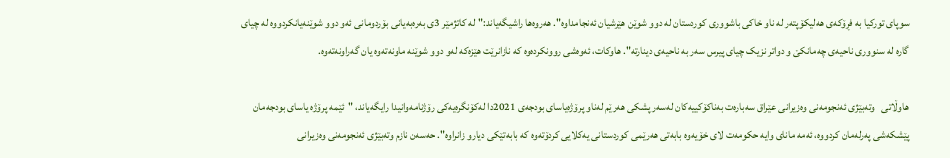سوپاى تورکیا به‌ فڕۆکه‌ى ھه‌لیکۆپته‌ر له‌ ناو خاکى باشوورى کوردستان له‌ دوو شوێن ھێرشیان ئه‌نجامداوه‌". هه‌روه‌ها راشیگه‌یاند:"له‌ کاتژمێر 3ى به‌ره‌به‌یانى بۆردومانى ئه‌و دوو شوێنه‌یانکردووه‌ له‌ چیاى گاره‌ له‌ سنوورى ناحیه‌ى چه‌مانکێ و دواتر نزیک چیاى پیرس سه‌ر به‌ ناحیه‌ى دینارته‌". هاوکات، ئه‌وه‌شى روونکرده‌وه‌ که‌ نازانرێت ھێزه‌که‌ له‌و دوو شوێنه‌ ماونه‌ته‌وه‌ یان گه‌راونه‌ته‌وه‌.

هاوڵاتى ‌  وته‌بێژى ئه‌نجومه‌نى وه‌زیرانى عێراق سه‌باره‌ت به‌ناکۆکییه‌کان له‌سه‌ر پشکی هه‌رێم له‌ناو پرۆژه‌یاسای بودجه‌ی 2021دا له‌کۆنگره‌یه‌کى رۆژنامه‌وانیدا رایگه‌یاند، "ئێمه‌ پرۆژه‌ یاساى بودجه‌مان پێشکه‌شى په‌رله‌مان کردووه‌، ئه‌مه‌ ماناى وایه‌ حکومه‌ت لاى خۆیه‌وه‌ بابه‌تى هه‌رێمى کوردستانى یه‌کلایى کردۆته‌وه‌ که‌ بابه‌تێکى دیارو زانراوه‌". حه‌سه‌ن نازم وته‌بێژى ئه‌نجومه‌نى وه‌زیرانى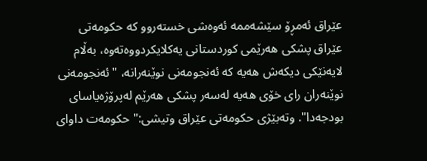عێراق ئه‌مڕۆ سێشه‌ممه‌ ئه‌وه‌شى خسته‌روو که‌ حکومه‌تى عێراق پشکى هه‌رێمى کوردستانى یه‌کلایکردووه‌ته‌وه‌، به‌ڵام لایه‌نێکی دیکه‌ش هه‌یه‌ که‌ ئه‌نجومه‌نی نوێنه‌رانه‌، "ئه‌نجومه‌نى نوێنه‌ران راى خۆى هه‌یه‌ له‌سه‌ر پشکی هه‌رێم له‌پرۆژه‌یاسای بودجه‌دا". وته‌بێژى حکومه‌تى عێراق وتیشى:" حکومه‌ت داواى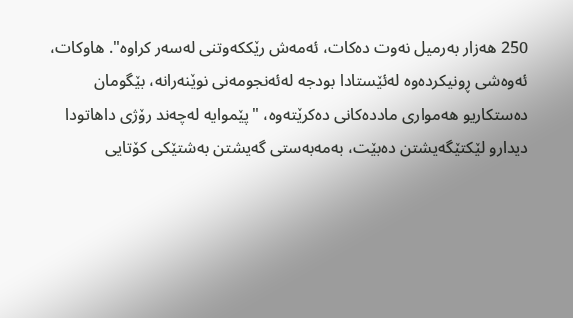250 هه‌زار به‌رمیل نه‌وت ده‌کات، ئه‌مه‌ش رێککه‌وتنى له‌سه‌ر کراوه‌". هاوکات، ئه‌وه‌شى ڕونیکرده‌وه‌ له‌ئێستادا بودجه‌ له‌ئه‌نجومه‌نی نوێنه‌رانه‌، بێگومان ده‌ستکاریو هه‌مواری مادده‌کانی ده‌کرێته‌وه‌، "پێموایه‌ له‌چه‌ند رۆژى داهاتودا دیدارو لێکتێگه‌یشتن ده‌بێت، به‌مه‌به‌ستى گه‌یشتن به‌شتێکى کۆتایى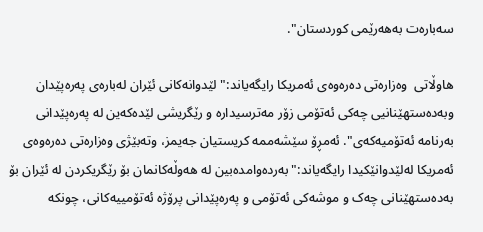سه‌باره‌ت به‌هه‌رێمى کوردستان".

هاوڵاتى  ‌وه‌زاره‌تى ده‌ره‌وه‌ى ئه‌مریکا رایگه‌یاند:" لێدوانه‌کانى ئێران له‌باره‌ى په‌ره‌پێدان وبه‌ده‌ستهێنانیى چه‌کى ئه‌تۆمى زۆر مه‌ترسیداره‌ و رێگریشى لێده‌که‌ین له‌ په‌ره‌پێدانى به‌رنامه‌ ئه‌تۆمیه‌که‌ى". ئه‌مڕۆ سێشه‌ممه‌ کریستیان جه‌یمز، وته‌بێژى وه‌زاره‌تى ده‌ره‌وه‌ى ئه‌مریکا له‌لێدوانێکیدا رایگه‌یاند:"به‌رده‌وامده‌بین له‌ هه‌وڵه‌کانمان بۆ رێگریکردن له‌ ئێران بۆ به‌ده‌ستهێنانى چه‌ک و موشه‌کى ئه‌تۆمى و په‌ره‌پێدانى پرۆژه‌ ئه‌تۆمییه‌کانی، چونکه‌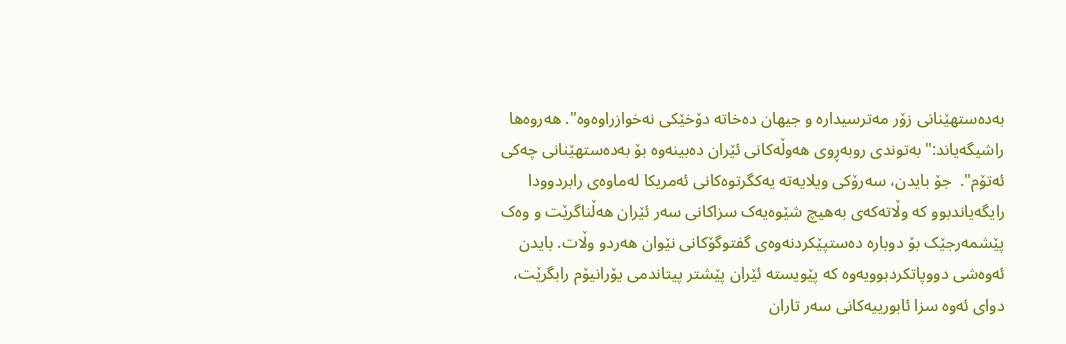به‌ده‌ستهێنانى زۆر مه‌ترسیداره‌ و جیهان ده‌خاته‌ دۆخێکى نه‌خوازراوه‌وه‌". هه‌روه‌ها راشیگه‌یاند:"به‌توندى روبه‌ڕوى هه‌وڵه‌کانى ئێران ده‌بینه‌وه‌ بۆ به‌ده‌ستهێنانى چه‌کى ئه‌تۆم".  جۆ بایدن، سه‌رۆکى ویلایه‌ته‌ یه‌کگرتوه‌کانى ئه‌مریکا له‌ماوه‌ى رابردوودا رایگه‌یاندبوو که‌ وڵاته‌که‌ى به‌هیچ شێوه‌یه‌ک سزاکانى سه‌ر ئێران هه‌ڵناگرێت و وه‌ک پێشمه‌رجێک بۆ دوباره‌ ده‌ستپێکردنه‌وه‌ى گفتوگۆکانى نێوان هه‌ردو وڵات. بایدن ئه‌وه‌شى دووپاتکردبوویه‌وه‌ که‌ پێویسته‌ ئێران پێشتر پیتاندمى یۆرانیۆم رابگرێت، دواى ئه‌وه‌ سزا ئابورییه‌کانى سه‌ر تاران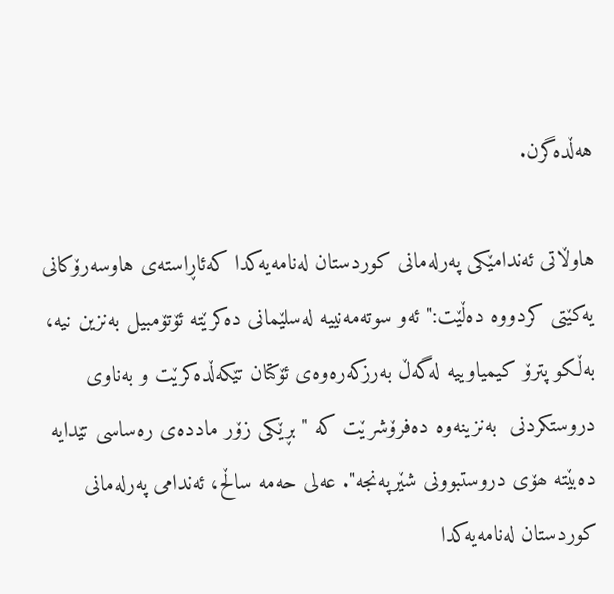هه‌ڵده‌گرن.

هاوڵاتى ئه‌ندامێکى په‌رله‌مانى کوردستان له‌نامه‌یه‌کدا که‌ئاڕاسته‌ى هاوسه‌رۆکانى یه‌کێتى کردووه‌ ده‌ڵێت:" ئه‌و سوته‌مه‌نییه‌ له‌سلێمانى ده‌کرێته‌ ئۆتۆمبیل به‌نزین نیه‌، به‌ڵکو پترۆ کیمیاوییه‌ له‌گه‌ڵ به‌رزکه‌ره‌وه‌ى ئۆکتان تێکه‌ڵده‌کرێت و به‌ناوى دروستکردنى  به‌نزینه‌وه‌ ده‌فرۆشرێت که‌ "بڕێکى زۆر مادده‌ى ره‌ساسى تێدایه‌ ده‌بێته‌ ھۆى دروستبوونى شێرپه‌نجه‌". عه‌لى حه‌مه‌ ساڵح، ئه‌ندامى په‌رله‌مانى کوردستان له‌نامه‌یه‌کدا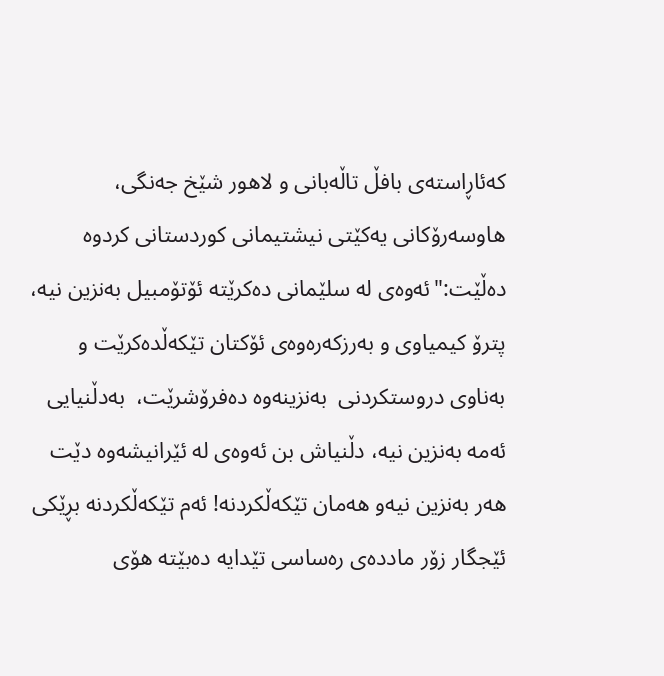که‌ئاڕاسته‌ى بافڵ تاڵه‌بانى و لاهور شێخ جه‌نگی، هاوسه‌رۆکانى یه‌کێتى نیشتیمانى کوردستانى کردوه‌ ده‌ڵێت:"ئه‌وه‌ى له‌ سلێمانى ده‌کرێته‌ ئۆتۆمبیل به‌نزین نیه‌، پترۆ کیمیاوى و به‌رزکه‌ره‌وه‌ى ئۆکتان تێکه‌ڵده‌کرێت و به‌ناوى دروستکردنى  به‌نزینه‌وه‌ ده‌فرۆشرێت،  به‌دڵنیایى ئه‌مه‌ به‌نزین نیه‌، دڵنیاش بن ئه‌وه‌ى له‌ ئێرانیشه‌وه‌ دێت ھه‌ر به‌نزین نیه‌و ھه‌مان تێکه‌ڵکردنه‌! ئه‌م تێکه‌ڵکردنه‌ بڕێکى ئێجگار زۆر مادده‌ى ره‌ساسى تێدایه‌ ده‌بێته‌ ھۆى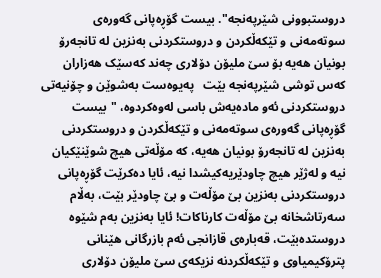دروستبوونى شێرپه‌نجه‌". بیست گۆڕه‌پانى گه‌وره‌ى سوته‌مه‌نى و تێکه‌ڵکردن و دروستکردنى به‌نزین له‌ تانجه‌رۆ بونیان هه‌یه‌ بۆ سێ ملیۆن دۆلارى چه‌ند که‌سێک ھه‌زاران که‌س توشى شێرپه‌نجه‌ بێت   په‌یوه‌ست به‌شوێن و چۆنیه‌تى دروستکردنى ئه‌و ماده‌یه‌ش باسى له‌وه‌کردوه‌، "بیست گۆڕه‌پانى گه‌وره‌ى سوته‌مه‌نى و تێکه‌ڵکردن و دروستکردنى به‌نزین له‌ تانجه‌رۆ بونیان هه‌یه‌، که‌ مۆڵه‌تى ھیچ شوێنێکیان نیه‌ و له‌ژێر ھیچ چاودێریه‌کیشدا نیه‌، ئایا ده‌کرێت گۆڕه‌پانى دروستکردنى به‌نزین بێ مۆڵه‌ت و بێ چاودێر بێت، به‌ڵام سه‌رتاشخانه‌ بێ مۆڵه‌ت کارناکات! ئایا به‌نزین به‌م شێوه‌ دروستده‌بێت، قه‌باره‌ى قازانجى ئه‌م بازرگانى ھێنانى پترۆکیمیاوى و تێکه‌ڵکردنه‌ نزیکه‌ى سێ ملیۆن دۆلارى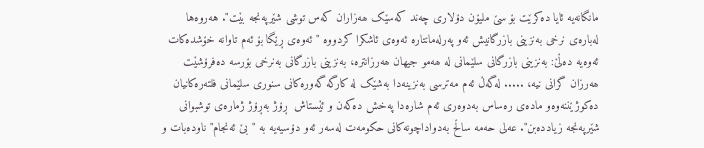مانگانه‌یه‌ ئایا ده‌کرێت بۆ سێ ملیۆن دۆلارى چه‌ند که‌سێک ھه‌زاران که‌س توشى شێرپه‌نجه‌ بێت". هه‌روه‌ها له‌باره‌ى نرخى به‌نزینى بازرگانیش ئه‌و په‌رله‌مانتاره‌ ئه‌وه‌ى ئاشکرا کردووه‌ "ئه‌وه‌ى ڕێگا بۆ ئه‌م تاوانه‌ خۆشده‌کات ئه‌وه‌یه‌ ده‌ڵێ: به‌نزینى بازرگانى سلێمانى له‌ ھه‌مو جیھان ھه‌رزانتره‌، به‌نزینى بازرگانى به‌نرخى بۆرسه‌ ده‌فرۆشێت ھه‌رزان گرانى نیه‌، ..... له‌گه‌ڵ ئه‌م مه‌ترسى به‌نزینه‌دا به‌شێک له‌ کارگه‌ گه‌وره‌کانى سنورى سلێمانى فلته‌ره‌کانیان ده‌کوژێننه‌وه‌و ماده‌ى ره‌ساس به‌دوه‌رى ئه‌م شاره‌دا په‌خش ده‌که‌ن و ئێستاش  ڕۆژ به‌ڕۆژ ژماره‌ى توشبوانى شێرپه‌نجه‌ زیادده‌بن". عه‌لى حه‌مه‌ ساڵح به‌دواداچونه‌کانى حکومه‌ت له‌سه‌ر ئه‌و دۆسیه‌یه‌ به‌ "بێ ئه‌نجام" ناوده‌بات و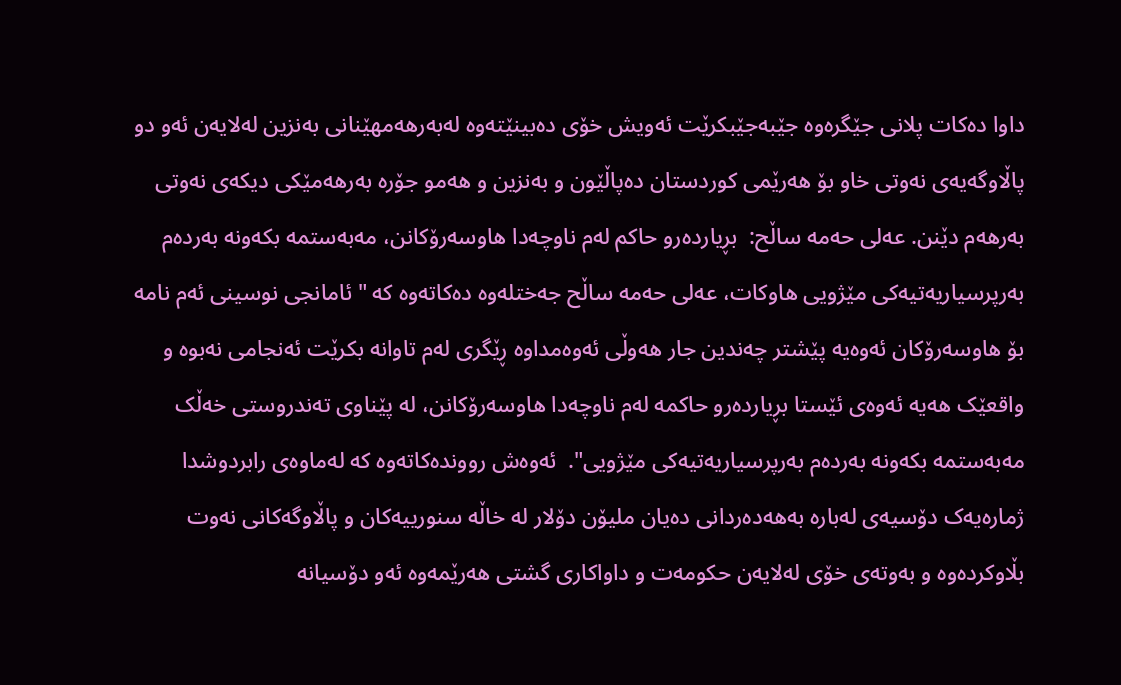داوا ده‌کات پلانى جێگره‌وه‌ جێبه‌جێبکرێت ئه‌ویش خۆى ده‌بینێته‌وه‌ له‌به‌رهه‌مهێنانى به‌نزین له‌لایه‌ن ئه‌و دو پاڵاوگه‌یه‌ى نه‌وتى خاو بۆ ھه‌رێمى کوردستان ده‌پاڵێون و به‌نزین و ھه‌مو جۆره‌ به‌رھه‌مێکى دیکه‌ى نه‌وتى به‌رھه‌م دێنن. عه‌لى حه‌مه‌ ساڵح:  بڕیارده‌رو حاکم له‌م ناوچه‌دا ھاوسه‌رۆکانن، مه‌به‌ستمه‌ بکه‌ونه‌ به‌رده‌م به‌رپرسیاریه‌تیه‌کى مێژویی هاوکات، عه‌لى حه‌مه‌ ساڵح جه‌ختله‌وه‌ ده‌کاته‌وه‌ که‌ " ئامانجى نوسینى ئه‌م نامه‌ بۆ ھاوسه‌رۆکان ئه‌وه‌یه‌ پێشتر چه‌ندین جار ھه‌وڵى ئه‌وه‌مداوه‌ ڕێگرى له‌م تاوانه‌ بکرێت ئه‌نجامى نه‌بوه‌ و واقعێک ھه‌یه‌ ئه‌وه‌ى ئێستا بڕیارده‌رو حاکمه‌ له‌م ناوچه‌دا ھاوسه‌رۆکانن، له‌ پێناوى ته‌ندروستى خه‌ڵک مه‌به‌ستمه‌ بکه‌ونه‌ به‌رده‌م به‌رپرسیاریه‌تیه‌کى مێژویی".  ئه‌وه‌ش روونده‌کاته‌وه‌ که‌ له‌ماوه‌ى رابردوشدا ژماره‌یه‌ک دۆسیه‌ى له‌باره‌ به‌هه‌ده‌ردانى ده‌یان ملیۆن دۆلار له‌ خاڵه‌ سنورییه‌کان و پاڵاوگه‌کانى نه‌وت بڵاوکرده‌وه‌ و به‌وته‌ى خۆى له‌لایه‌ن حکومه‌ت و داواکارى گشتى هه‌رێمه‌وه‌ ئه‌و دۆسیانه‌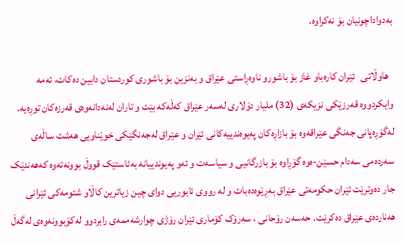به‌دواداچونیان بۆ نه‌کراوه‌.

  هاوڵاتى   ئێران کارەباو غاز بۆ باشورو ناوەڕاستی عێراق و بەنزین بۆ باشوری کوردستان دابین دەکات، ئەمە وایکردووە قەرزێکی نزیکەی (32) ملیار دۆلاری لەسەر عێراق کەڵەکە بێت و تاران لەنەدانەوەی قەرزەکان توڕەیە. لەگۆڕەپانی جەنگی عێراقەوە بۆ بازاڕەکان پەیوەندییەکانی ئێران و عێراق لەجەنگێکی خوێناویی هەشت ساڵەی سەردەمی سەدام حسێن-ەوە گۆڕاوە بۆ بازرگانیی و سیاسەت و ئەو پەیوندییانە بەئاستێک قووڵ بوونەتەوە کەهەندێک جار دەوترێت ئێران حکومەتی عێراق بەڕێوەدەبات و لە رووی ئابوریی دوای چین زیاترین کاڵاو شتومەکی ئێرانی هەناردەی عێراق دەکرێت. حەسەن رۆحانی ، سەرۆک کۆماری ئێران رۆژی چوارشەممەی رابردوو لەکۆبوونەوەی لەگەڵ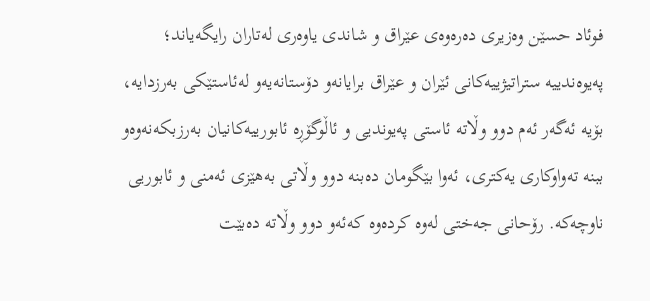فوئاد حسێن وەزیری دەرەوەی عێراق و شاندی یاوەری لەتاران رایگەیاند؛ پەیوەندییە ستراتیژییەکانی ئێران و عێراق برایانەو دۆستانەیەو لەئاستێکی بەرزدایە، بۆیە ئەگەر ئەم دوو وڵاتە ئاستی پەیوندیی و ئاڵوگۆڕە ئابورییەکانیان بەرزبکەنەوەو ببنە تەواوکاری یەکتری، ئەوا بێگومان دەبنە دوو وڵاتی بەهێزی ئەمنی و ئابوریی ناوچەکە. رۆحانی جەختی لەوە کردەوە کەئەو دوو وڵاتە دەبێت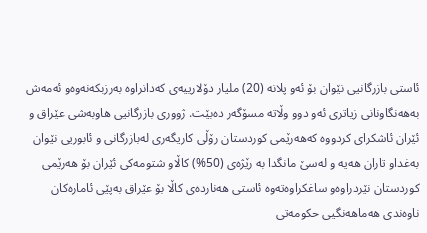ئاستی بازرگانیی نێوان بۆ ئەو پلانە (20) ملیار دۆلارییەی کەدانراوە بەرزبکەنەوەو ئەمەش بەهەنگاونانی زیاتری ئەو دوو وڵاتە مسۆگەر دەبێت. ژووری بازرگانیی هاوبەشی عێراق و ئێران ئاشکرای کردووە کەهەرێمی کوردستان رۆڵی کاریگەری لەبازرگانی و ئابوریی نێوان بەغداو تاران هەیە و لەسێ مانگدا بە رێژەی (50%) کاڵاو شتومەکی ئێران بۆ هەرێمی کوردستان نێردراوەو ساغکراوەتەوە ئاستی هەناردەی کاڵا بۆ عێراق بەپێی ئامارەکان ناوەندی هەماهەنگیی حکومەتی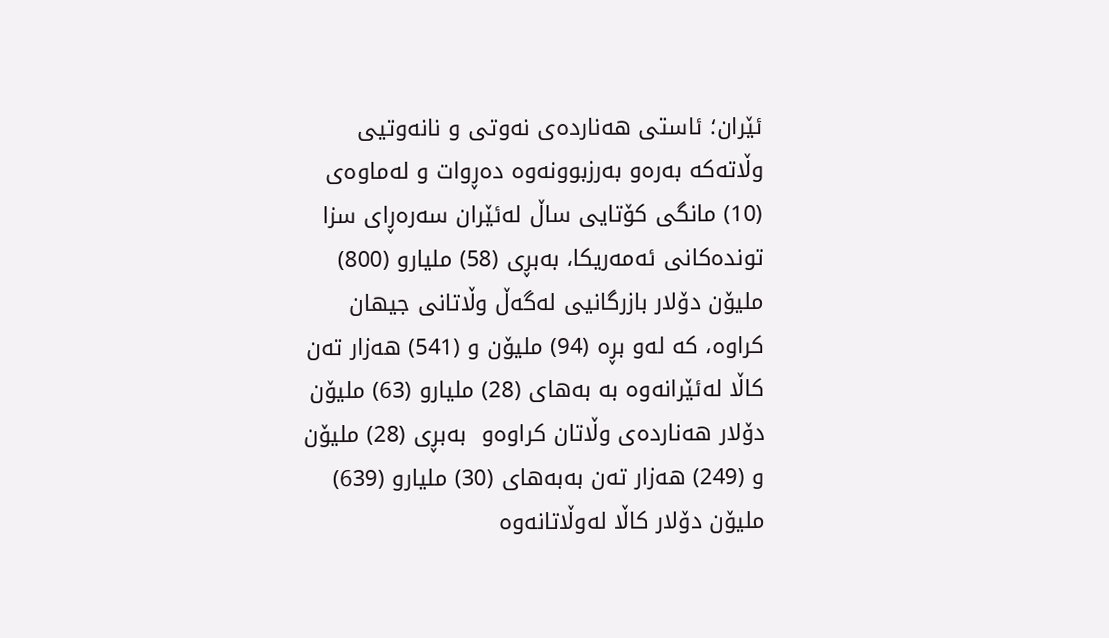ئێران؛ ئاستی هەناردەی نەوتی و نانەوتیی وڵاتەکە بەرەو بەرزبوونەوە دەڕوات و لەماوەی (10) مانگی کۆتایی ساڵ لەئێران سەرەڕای سزا توندەکانی ئەمەریکا، بەبڕی (58) ملیارو (800) ملیۆن دۆلار بازرگانیی لەگەڵ وڵاتانی جیهان کراوە، کە لەو بڕە (94) ملیۆن و (541) هەزار تەن کاڵا لەئێرانەوە بە بەهای (28) ملیارو (63) ملیۆن دۆلار هەناردەی وڵاتان کراوەو  بەبڕی (28) ملیۆن و (249) هەزار تەن بەبەهای (30) ملیارو (639) ملیۆن دۆلار کاڵا لەوڵاتانەوە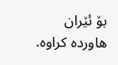بۆ ئێران هاوردە کراوە.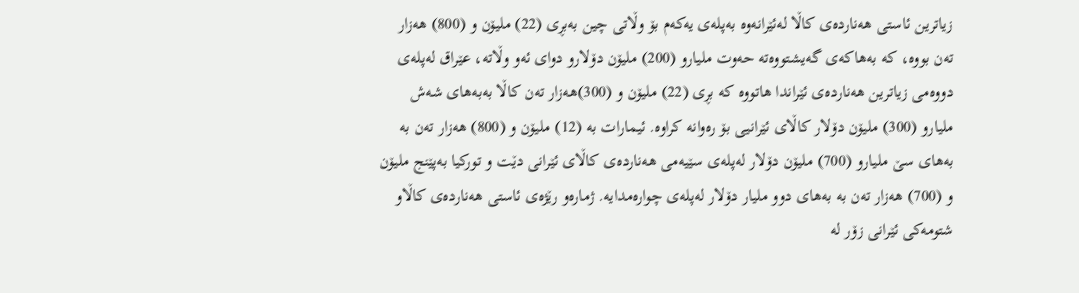زیاترین ئاستی هەناردەی کاڵا لەئێرانەوە بەپلەی یەکەم بۆ وڵاتی چین بەبڕی (22) ملیۆن و (800) هەزار تەن بووە، کە بەهاکەی گەیشتووەتە حەوت ملیارو (200) ملیۆن دۆلارو دوای ئەو وڵاتە، عێراق لەپلەی دووەمی زیاترین هەناردەی ئێراندا هاتووە کە بڕی (22) ملیۆن و (300)هەزار تەن کاڵا بەبەهای شەش ملیارو (300) ملیۆن دۆلار کاڵای ئێرانیی بۆ رەوانە کراوە. ئیمارات بە (12) ملیۆن و (800) هەزار تەن بە بەهای سێ ملیارو (700) ملیۆن دۆلار لەپلەی سێیەمی هەناردەی کاڵای ئێرانی دێت و تورکیا بەپێنج ملیۆن و (700) هەزار تەن بە بەهای دوو ملیار دۆلار لەپلەی چوارەمدایە. ژمارەو رێژەی ئاستی هەناردەی کاڵاو شتومەکی ئێرانی زۆر لە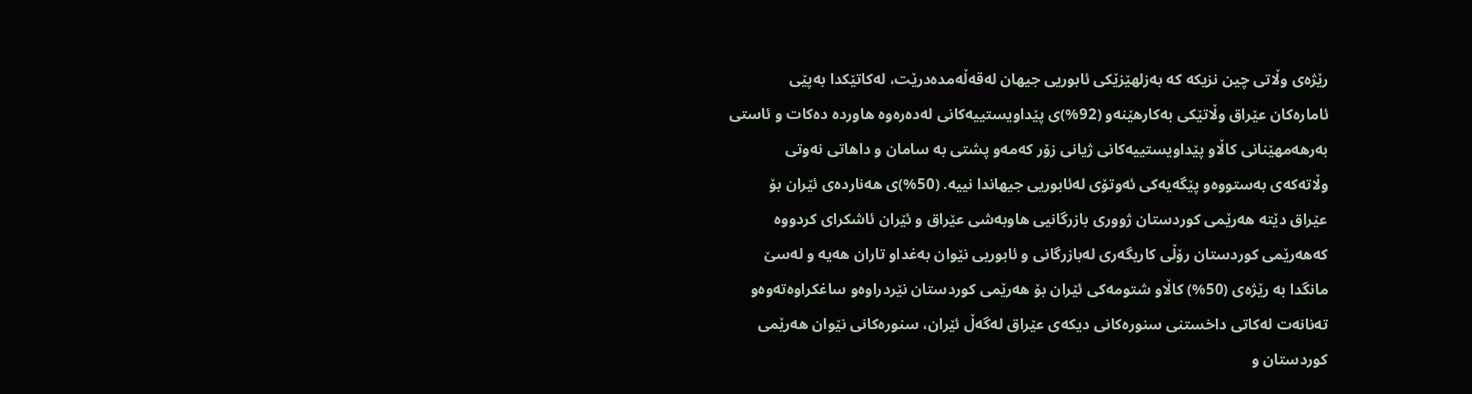رێژەی وڵاتی چین نزیکە کە بەزلهێزێکی ئابوریی جیهان لەقەڵەمدەدرێت، لەکاتێکدا بەپێی ئامارەکان عێراق وڵاتێکی بەکارهێنەو (92%)ی پێداویستییەکانی لەدەرەوە هاوردە دەکات و ئاستی بەرهەمهێنانی کاڵاو پێداویستییەکانی ژیانی زۆر کەمەو پشتی بە سامان و داهاتی نەوتی وڵاتەکەی بەستووەو پێگەیەکی ئەوتۆی لەئابوریی جیهاندا نییە. (50%)ی هەناردەی ئێران بۆ عێراق دێتە هەرێمی کوردستان ژووری بازرگانیی هاوبەشی عێراق و ئێران ئاشکرای کردووە کەهەرێمی کوردستان رۆڵی کاریگەری لەبازرگانی و ئابوریی نێوان بەغداو تاران هەیە و لەسێ مانگدا بە رێژەی (50%) کاڵاو شتومەکی ئێران بۆ هەرێمی کوردستان نێردراوەو ساغکراوەتەوەو تەنانەت لەکاتی داخستنی سنورەکانی دیکەی عێراق لەگەڵ ئێران، سنورەکانی نێوان هەرێمی کوردستان و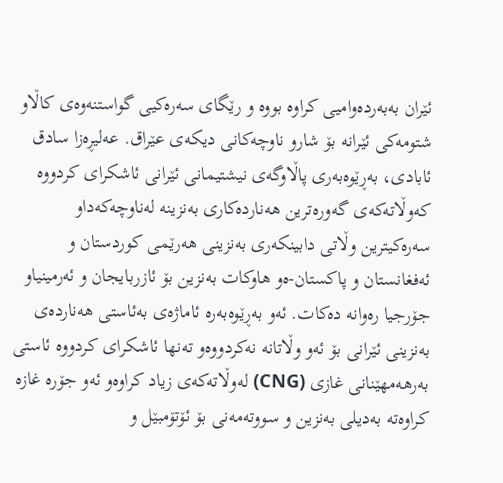ئێران بەبەردەوامیی کراوە بووە و رێگای سەرەکیی گواستنەوەی کاڵاو شتومەکی ئێرانە بۆ شارو ناوچەکانی دیکەی عێراق. عەلیڕەزا سادق ئابادی، بەڕێوەبەری پاڵاوگەی نیشتیمانی ئێرانی ئاشکرای کردووە کەوڵاتەکەی گەورەترین هەناردەکاری بەنزینە لەناوچەکەداو سەرەکیترین وڵاتی دابینکەری بەنزینی هەرێمی کوردستان و ئەفغانستان و پاکستان-ەو هاوکات بەنزین بۆ ئازربایجان و ئەرمینیاو جۆرجیا رەوانە دەکات. ئەو بەڕێوەبەرە ئاماژەی بەئاستی هەناردەی بەنزینی ئێرانی بۆ ئەو وڵاتانە نەکردووەو تەنها ئاشکرای کردووە ئاستی بەرهەمهێنانی غازی (CNG) لەوڵاتەکەی زیاد کراوەو ئەو جۆرە غازە کراوەتە بەدیلی بەنزین و سووتەمەنی بۆ ئۆتۆمبێل و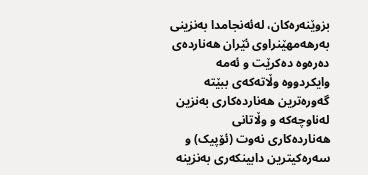بزوێنەرەکان، لەئەنجامدا بەنزینی بەرهەمهێنراوی ئێران هەناردەی دەرەوە دەکرێت و ئەمە وایکردووە وڵاتەکەی ببێتە گەورەترین هەناردەکاری بەنزین لەناوچەکە و وڵاتانی هەناردەکاری نەوت (ئۆپیک) و سەرەکیترین دابینکەری بەنزینە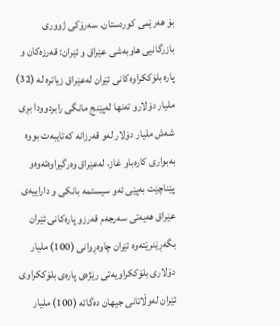بۆ هەرێمی کوردستان. سەرۆکی ژووری بازرگانیی هاوبەشی عێراق و ئێران: قەرزەکان و پارە بلۆککراوەکانی ئێران لەعێراق زیاترە لە (32) ملیار دۆلارو تەنها لەپێنج مانگی رابردوودا بڕی شەش ملیار دۆلار لەو قەرزانە کەتایبەت بووە بەبواری کارەباو غاز، لەعێراق وەرگیراوەتەوەو پێناچێت بەپێی ئەو سیستمە بانکی و داراییەی عێراق هەیەتی سەرجەم قەرزو پارەکانی ئێران بگەڕێنرێتەوە ئێران چاوەڕوانی (100) ملیار دۆلاری بلۆککراویەتی رێژەی پارەی بلۆککراوی ئێران لەوڵاتانی جیهان دەگاتە (100) ملیار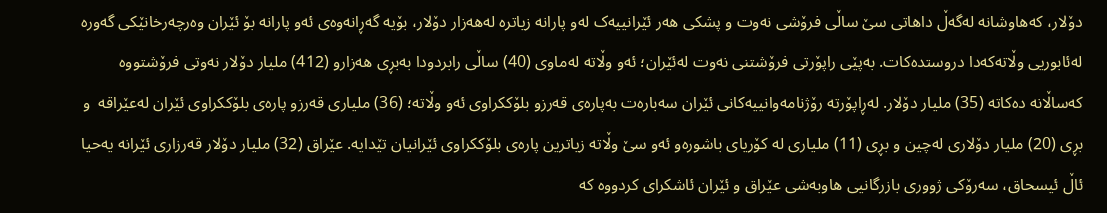دۆلار، کەهاوشانە لەگەڵ داهاتی سێ ساڵی فرۆشی نەوت و پشکی هەر ئێرانییەک لەو پارانە زیاترە لەهەزار دۆلار، بۆیە گەڕانەوەی ئەو پارانە بۆ ئێران وەرچەرخانێکی گەورە لەئابوریی وڵاتەکەدا دروستدەکات. بەپێی راپۆرتی فرۆشتنی نەوت لەئێران؛ ئەو وڵاتە لەماوی (40) ساڵی رابردودا بەبڕی هەزارو (412) ملیار دۆلار نەوتی فرۆشتووە کەساڵانە دەکاتە (35) ملیار دۆلار. لەڕاپۆرتە رۆژنامەوانییەکانی ئێران سەبارەت بەپارەی قەرزو بلۆککراوی ئەو وڵاتە؛ (36) ملیاری قەرزو پارەی بلۆککراوی ئێران لەعێراقە  و بڕی (20) ملیار دۆلاری لەچین و بڕی (11) ملیاری لە کۆریای باشورەو ئەو سێ وڵاتە زیاترین پارەی بلۆککراوی ئێرانیان تێدایە. عێراق (32) ملیار دۆلار قەرزاری ئێرانە یەحیا ئاڵ ئیسحاق، سەرۆکی ژووری بازرگانیی هاوبەشی عێراق و ئێران ئاشکرای کردووە کە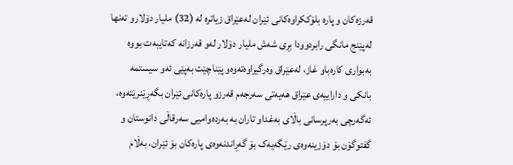قەرزەکان و پارە بلۆککراوەکانی ئێران لەعێراق زیاترە لە (32) ملیار دۆلارو تەنها لەپێنج مانگی رابردوودا بڕی شەش ملیار دۆلار لەو قەرزانە کەتایبەت بووە بەبواری کارەباو غاز، لەعێراق وەرگیراوەتەوەو پێناچێت بەپێی ئەو سیستمە بانکی و داراییەی عێراق هەیەتی سەرجەم قەرزو پارەکانی ئێران بگەڕێنرێتەوە، ئەگەرچی بەرپرسانی باڵای بەغداو تاران بە بەردەوامیی سەرقاڵی دانوستان و گفتوگۆن بۆ دۆزینەوەی رێگەیەک بۆ گەڕاندنەوەی پارەکان بۆ ئێران، بەڵام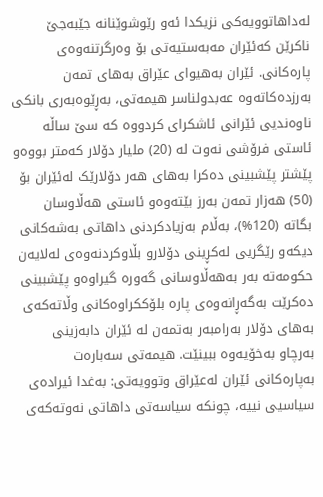لەداهاتوویەکی نزیکدا ئەو رێوشوێنانە جێبەجێ ناکرێن کەئێران مەبەستیەتی بۆ وەرگرتنەوەی پارەکانی. ئێران بەهیوای عێراق بەهای تمەن بەرزدەکاتەوە عەبدولناسر هیمەتی، بەڕێوەبەری بانکی ناوەندیی ئێرانی ئاشکرای کردووە کە سێ ساڵە ئاستی فرۆشی نەوت لە (20) ملیار دۆلار کەمتر بووەو پێشتر پێشبینی دەکرا بەهای هەر دۆلارێک لەئێران بۆ (50) هەزار تمەن بەرز بێتەوەو ئاستی هەڵاوسان بگاتە (120%)، بەڵام بەزیادکردنی داهاتی بەشەکانی دیکەو رێگریی لەکڕینی دۆلارو بڵاوکردنەوەی لەلایەن حکومەتە بەر بەهەڵاوسانی گەورە گیراوەو پێشبینی دەکرێت بەگەڕانەوەی پارە بلۆککراوەکانی وڵاتەکەی بەهای دۆلار بەرامبەر بەتمەن لە ئێران دابەزینی بەرچاو بەخۆیەوە ببینێت. هیمەتی سەبارەت بەپارەکانی ئێران لەعێراق وتوویەتی: بەغدا ئیرادەی سیاسیی نییە، چونکە سیاسەتی داهاتی نەوتەکەی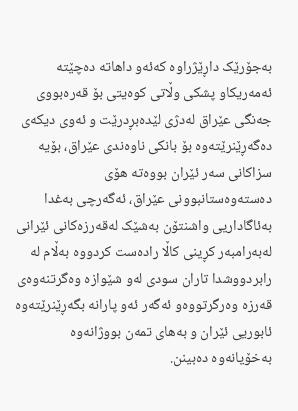بەجۆرێک داڕێژراوە کەئەو داهاتە دەچێتە ئەمەریکاو پشکی وڵاتی کوەیتی بۆ قەرەبووی جەنگی عێراق لەدژی لێدەبڕدرێت و ئەوی دیکەی دەگەڕێنرێتەوە بۆ بانکی ناوەندی عێراق، بۆیە سزاکانی سەر ئێران بووەتە هۆی دەستەوەستانبوونی عێراق، ئەگەرچی بەغدا بەئاگاداریی واشنتۆن بەشێک لەقەرزەکانی ئێرانی لەبەرامبەر کڕینی کاڵا رادەست کردووە بەڵام لە رابردووشدا تاران سودی لەو شێوازە وەگرتنەوەی قەرزە وەرگرتووەو ئەگەر ئەو پارانە بگەڕێنرێتەوە ئابوریی ئێران و بەهای تمەن بووژانەوە بەخۆیانەوە دەبینن.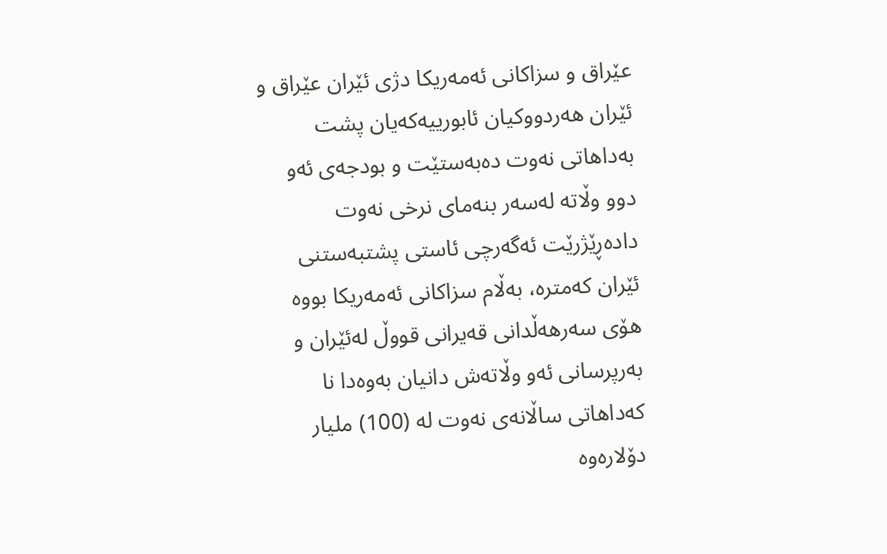عێراق و سزاکانی ئەمەریکا دژی ئێران عێراق و ئێران هەردووکیان ئابورییەکەیان پشت بەداهاتی نەوت دەبەستێت و بودجەی ئەو دوو وڵاتە لەسەر بنەمای نرخی نەوت دادەڕێژرێت ئەگەرچی ئاستی پشتبەستنی ئێران کەمترە، بەڵام سزاکانی ئەمەریکا بووە هۆی سەرهەڵدانی قەیرانی قووڵ لەئێران و بەرپرسانی ئەو وڵاتەش دانیان بەوەدا نا کەداهاتی ساڵانەی نەوت لە (100) ملیار دۆلارەوە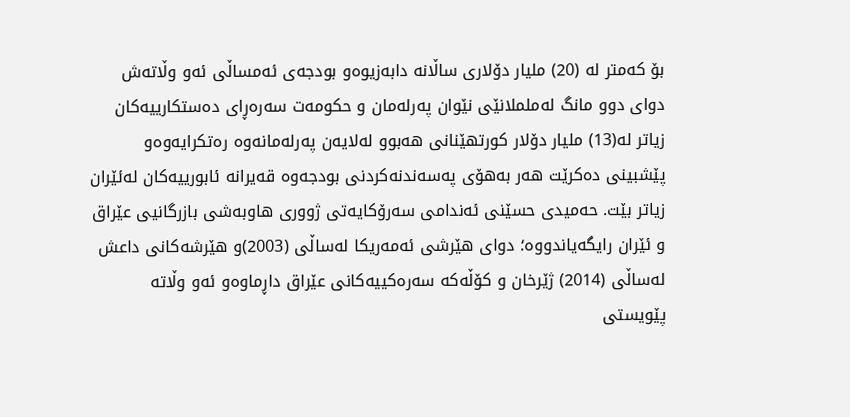بۆ کەمتر لە (20) ملیار دۆلاری ساڵانە دابەزیوەو بودجەی ئەمساڵی ئەو وڵاتەش دوای دوو مانگ لەململانێی نێوان پەرلەمان و حکومەت سەرەڕای دەستکارییەکان زیاتر لە(13) ملیار دۆلار کورتهێنانی هەبوو لەلایەن پەرلەمانەوە رەتکرایەوەو پێشبینی دەکرێت هەر بەهۆی پەسەندنەکردنی بودجەوە قەیرانە ئابورییەکان لەئێران زیاتر بێت. حەمیدی حسێنی ئەندامی سەرۆکایەتی ژووری هاوبەشی بازرگانیی عێراق و ئێران رایگەیاندووە؛ دوای هێرشی ئەمەریکا لەساڵی (2003)و هێرشەکانی داعش لەساڵی (2014) ژێرخان و کۆڵەکە سەرەکییەکانی عێراق داڕماوەو ئەو وڵاتە پێویستی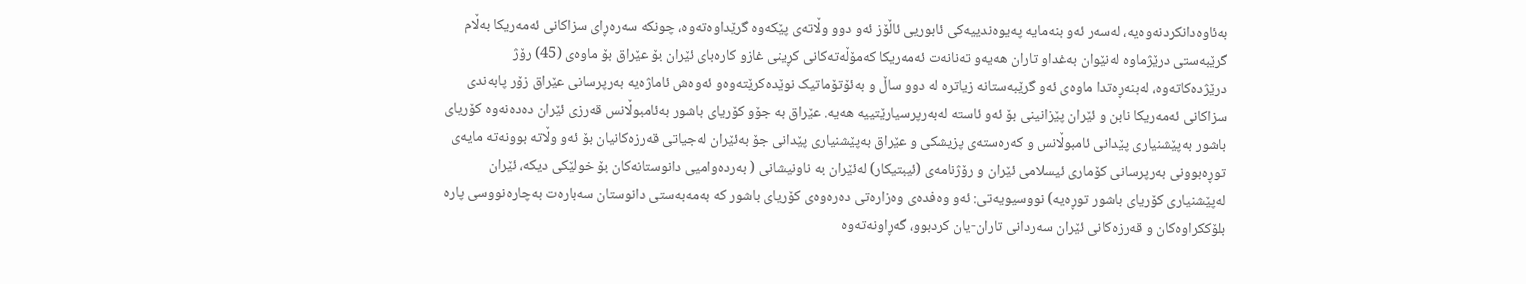بەئاوەدانکردنەوەیە، لەسەر ئەو بنەمایە پەیوەندییەکی ئابوریی ئاڵۆز ئەو دوو وڵاتەی پێکەوە گرێداوەتەوە، چونکە سەرەڕای سزاکانی ئەمەریکا بەڵام گرێبەستی درێژماوە لەنێوان بەغداو تاران هەیەو تەنانەت ئەمەریکا کەمۆڵەتەکانی کڕینی غازو کارەبای ئێران بۆ عێراق بۆ ماوەی (45) رۆژ درێژدەکاتەوە، لەبنەڕەتدا ماوەی ئەو گرێبەستانە زیاترە لە دوو ساڵ و بەئۆتۆماتیک نوێدەکرێتەوەو ئەوەش ئاماژەیە بەرپرسانی عێراق زۆر پابەندی سزاکانی ئەمەریکا نابن و ئێران پێزانینی بۆ ئەو ئاستە لەبەرپرسیارێتییە هەیە. عێراق بە جۆو کۆریای باشور بەئامبوڵانس قەرزی ئێران دەدەنەوە کۆریای باشور بەپێشنیاری پێدانی ئامبوڵانس و کەرەستەی پزیشکی و عێراق بەپێشنیاری پێدانی جۆ بەئێران لەجیاتی قەرزەکانیان بۆ ئەو وڵاتە بوونەتە مایەی توڕەبوونی بەرپرسانی کۆماری ئیسلامی ئێران و رۆژنامەی (ئیبتیکار) لەئێران بە ناونیشانی ( بەردەوامیی دانوستانەکان بۆ خولێکی دیکە، ئێران لەپێشنیاری کۆریای باشور توڕەیە) نووسیویەتی: ئەو وەفدەی وەزارەتی دەرەوەی کۆریای باشور کە بەمەبەستی دانوستان سەبارەت بەچارەنووسی پارە بلۆککراوەکان و قەرزەکانی ئێران سەردانی تاران-یان کردبوو، گەڕاونەتەوە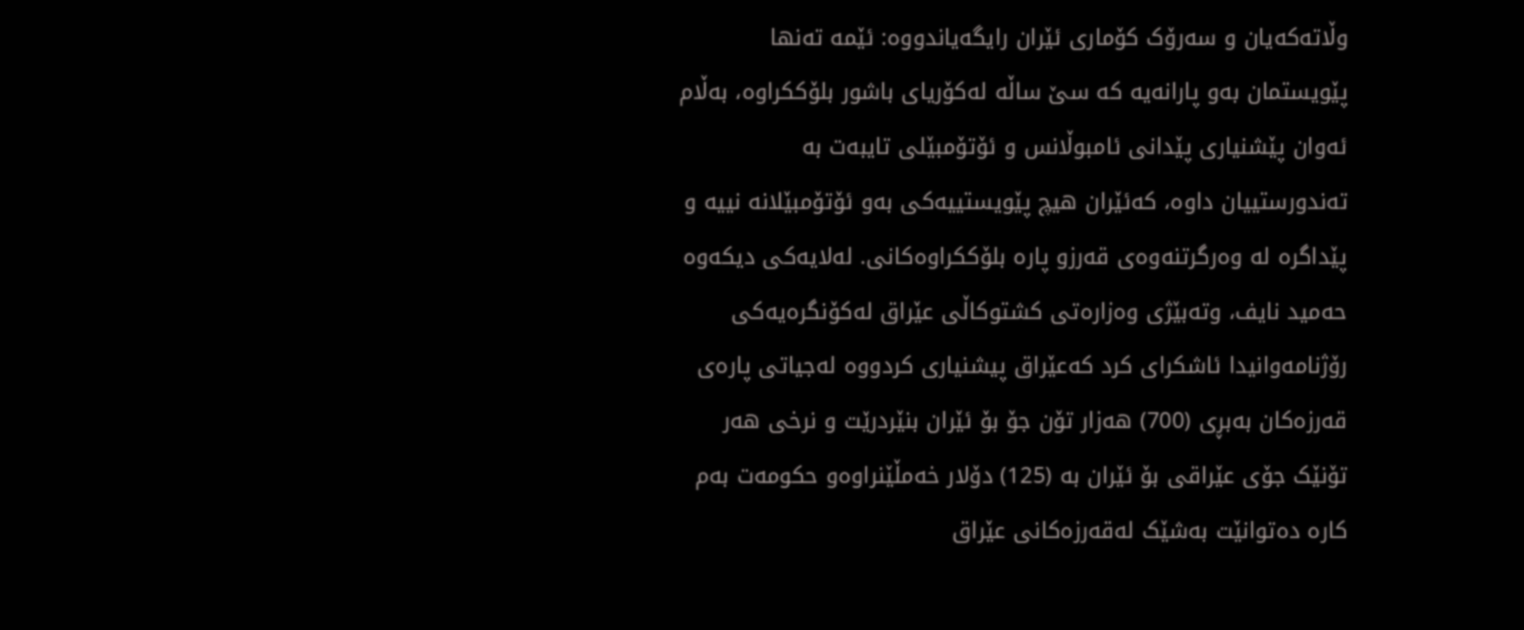وڵاتەکەیان و سەرۆک کۆماری ئێران رایگەیاندووە: ئێمە تەنها پێویستمان بەو پارانەیە کە سێ ساڵە لەکۆریای باشور بلۆککراوە، بەڵام ئەوان پێشنیاری پێدانی ئامبوڵانس و ئۆتۆمبێلی تایبەت بە تەندورستییان داوە، کەئێران هیچ پێویستییەکی بەو ئۆتۆمبێلانە نییە و پێداگرە لە وەرگرتنەوەی قەرزو پارە بلۆککراوەکانی. لەلایەکی دیکەوە حەمید نایف، وتەبێژی وەزارەتی کشتوکاڵی عێراق لەکۆنگرەیەکی رۆژنامەوانیدا ئاشکرای کرد کەعێراق پیشنیاری کردووە لەجیاتی پارەی قەرزەکان بەبڕی (700) هەزار تۆن جۆ بۆ ئێران بنێردرێت و نرخی هەر تۆنێک جۆی عێراقی بۆ ئێران بە (125) دۆلار خەمڵێنراوەو حکومەت بەم کارە دەتوانێت بەشێک لەقەرزەکانی عێراق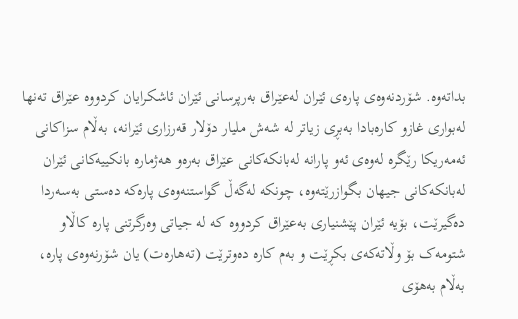بداتەوە. شۆردنەوەی پارەی ئێران لەعێراق بەرپرسانی ئێران ئاشکرایان کردووە عێراق تەنها لەبواری غازو کارەبادا بەبڕی زیاتر لە شەش ملیار دۆلار قەرزاری ئێرانە، بەڵام سزاکانی ئەمەریکا رێگرە لەوەی ئەو پارانە لەبانکەکانی عێراق بەرەو هەژمارە بانکییەکانی ئێران لەبانکەکانی جیهان بگوازرێتەوە، چونکە لەگەڵ گواستنەوەی پارەکە دەستی بەسەردا دەگیرێت، بۆیە ئێران پێشنیاری بەعێراق کردووە کە لە جیاتی وەرگرتنی پارە کاڵاو شتومەک بۆ وڵاتەکەی بکڕێت و بەم کارە دەوترێت (تەهارەت) یان شۆرنەوەی پارە، بەڵام بەهۆی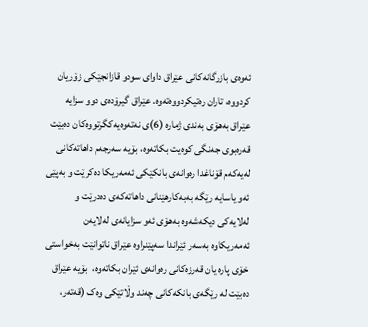ئەوەی بازرگانەکانی عێراق داوای سودو قازانجێکی زۆریان کردووە، تاران رەتیکردووەتەوە. عێراق گیرۆدەی دوو سزایە عێراق بەهۆی بەندی ژمارە (6)ی نەتەوەیەکگرتووەکان دەبێت قەرەبوی جەنگی کوەیت بکاتەوە، بۆیە سەرجەم داهاتەکانی لەیەکەم قۆناغدا رەوانەی بانکێکی ئەمەریکا دەکرێت و بەپێی ئەو یاسایە رێگە بەبەکارهێنانی داهاتەکەی دەدرێت و لەلایەکی دیکەشەوە بەهۆی ئەو سزایانەی لەلایەن ئەمەریکاوە بەسەر ئێراندا سەپێنراوە عێراق ناتوانێت بەخواستی خۆی پارە یان قەرزەکانی رەوانەی ئێران بکاتەوە،  بۆیە عێراق دەبێت لە رێگەی بانکەکانی چەند وڵاتێکی وەک (قەتەر،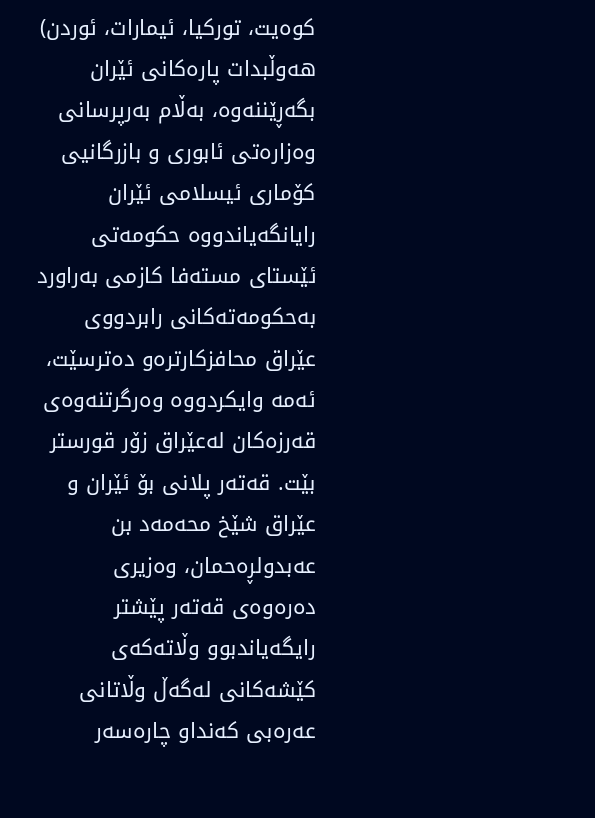کوەیت، تورکیا، ئیمارات، ئوردن) هەوڵبدات پارەکانی ئێران بگەڕێننەوە، بەڵام بەرپرسانی وەزارەتی ئابوری و بازرگانیی کۆماری ئیسلامی ئێران رایانگەیاندووە حکومەتی ئێستای مستەفا کازمی بەراورد بەحکومەتەکانی رابردووی عێراق محافزکارترەو دەترسێت، ئەمە وایکردووە وەرگرتنەوەی قەرزەکان لەعێراق زۆر قورستر بێت. قەتەر پلانی بۆ ئێران و عێراق شێخ محەمەد بن عەبدولڕەحمان، وەزیری دەرەوەی قەتەر پێشتر رایگەیاندبوو وڵاتەکەی کێشەکانی لەگەڵ وڵاتانی عەرەبی کەنداو چارەسەر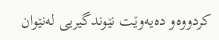کردووەو دەیەوێت نێوندگیریی لەنێوان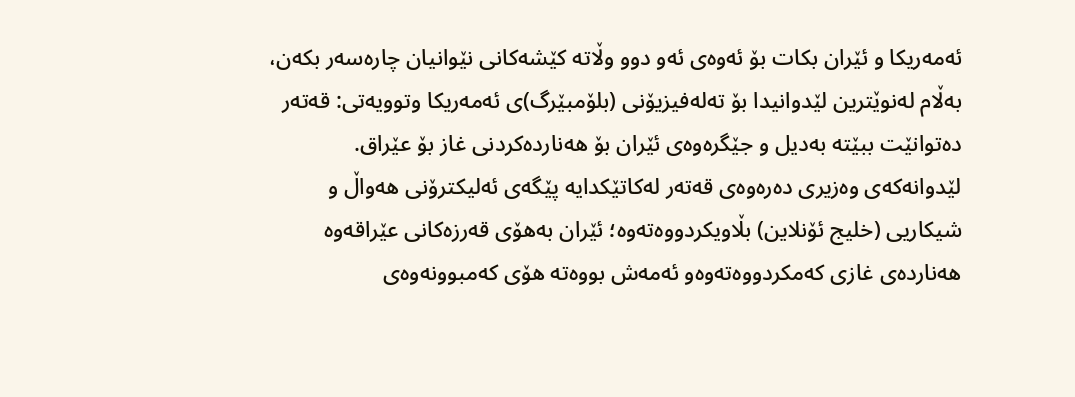ئەمەریکا و ئێران بکات بۆ ئەوەی ئەو دوو وڵاتە کێشەکانی نێوانیان چارەسەر بکەن، بەڵام لەنوێترین لێدوانیدا بۆ تەلەفیزیۆنی (بلۆمبێرگ)ی ئەمەریکا وتوویەتی: قەتەر دەتوانێت ببێتە بەدیل و جێگرەوەی ئێران بۆ هەناردەکردنی غاز بۆ عێراق. لێدوانەکەی وەزیری دەرەوەی قەتەر لەکاتێکدایە پێگەی ئەلیکترۆنی هەواڵ و شیکاریی (خلیج ئۆنلاین) بڵاویکردووەتەوە؛ ئێران بەهۆی قەرزەکانی عێراقەوە هەناردەی غازی کەمکردووەتەوەو ئەمەش بووەتە هۆی کەمبوونەوەی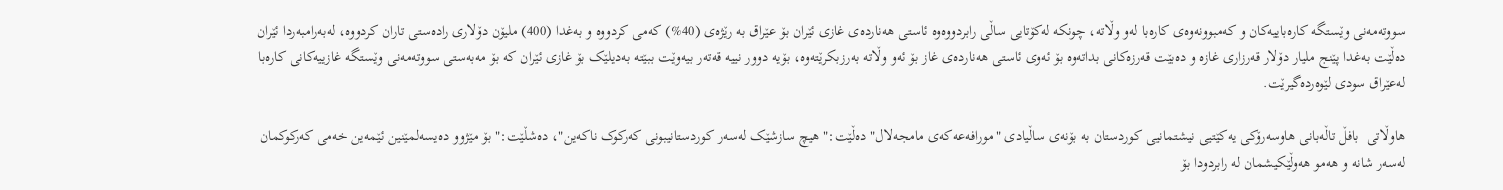سووتەمەنی وێستگە کارەباییەکان و کەمبوونەوەی کارەبا لەو وڵاتە، چونکە لەکۆتایی ساڵی رابردووەوە ئاستی هەناردەی غازی ئێران بۆ عێراق بە رێژەی (40%) کەمی کردووە و بەغدا (400) ملیۆن دۆلاری رادەستی تاران کردووە، لەبەرامبەردا ئێران دەڵێت بەغدا پێنج ملیار دۆلار قەرزاری غازە و دەبێت قەرزەکانی بداتەوە بۆ ئەوی ئاستی هەناردەی غاز بۆ ئەو وڵاتە بەرزبکرێتەوە، بۆیە دوور نییە قەتەر بیەوێت ببێتە بەدیلێک بۆ غازی ئێران کە بۆ مەبەستی سووتەمەنی وێستگە غازییەکانی کارەبا لەعێراق سودی لێوەردەگیرێت.

هاوڵاتى  ‌بافڵ تاڵه‌بانى هاوسه‌رۆکى یه‌کێتیى نیشتمانیى کوردستان به‌ بۆنه‌ى ساڵیادى "مورافه‌عه‌که‌ى مامجه‌لال" ده‌ڵێت:" هیچ سازشێک له‌سه‌ر کوردستانیبونى که‌رکوک ناکه‌ین"، ده‌شڵێت:" بۆ مێژوو ده‌یسه‌لمێنین ئێمه‌ین خه‌مى که‌رکوکمان له‌سه‌ر شانه‌ و هه‌مو هه‌وڵێکیشمان له‌ رابردودا بۆ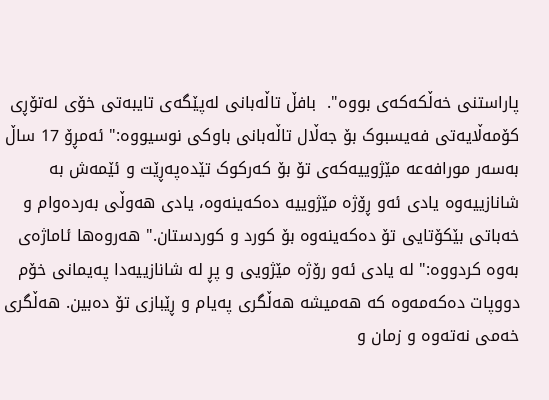پاراستنى خه‌ڵکه‌که‌ى بووه‌".  بافڵ تاڵه‌بانى له‌پێگه‌ى تایبه‌تى خۆى له‌تۆڕى کۆمه‌ڵایه‌تى فه‌یسبوک بۆ جه‌ڵال تاڵه‌بانى باوکى نوسیووه‌:" ئه‌مڕۆ 17 ساڵ به‌سه‌ر مورافه‌عه‌ مێژوییه‌که‌ى تۆ بۆ که‌رکوک تێده‌په‌ڕێت و ئێمه‌ش به‌ شانازییه‌وه‌ یادى ئه‌و ڕۆژه‌ مێژوییه‌ ده‌که‌ینه‌وه‌، یادى هه‌وڵى به‌رده‌وام و خه‌باتى بێکۆتایى تۆ ده‌که‌ینه‌وه‌ بۆ کورد و کوردستان." هه‌روه‌ها ئاماژه‌ى به‌وه‌ کردووه‌:" له‌ یادى ئه‌و رۆژه‌ مێژویى و پڕ له‌ شانازییه‌دا په‌یمانى خۆم دووپات ده‌که‌مه‌وه‌ که‌ هه‌میشه‌ هه‌ڵگرى په‌یام و ڕێبازى تۆ ده‌بین. هه‌ڵگرى خه‌مى نه‌ته‌وه‌ و زمان و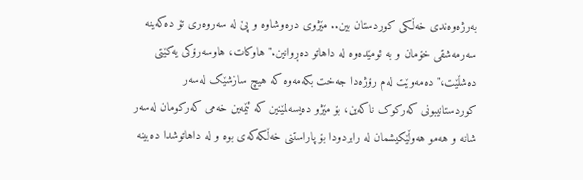به‌رژه‌وه‌ندى خه‌ڵکى کوردستان بین.. مێژوى دره‌وشاوه‌ و پێ‌ له‌ سه‌روه‌رى تۆ ده‌که‌ینه‌ سه‌رمه‌شقى خۆمان و به‌ ئومێده‌وه‌ له‌ داهاتو ده‌ڕوانین." هاوکات، هاوسه‌رۆکى یه‌کێتى ده‌شڵێت،"ده‌مه‌وێت له‌م رۆژه‌دا جه‌خت بکه‌مه‌وه‌ که‌ هیچ سازشێک له‌سه‌ر کوردستانیبونى که‌رکوک ناکه‌ین، بۆ مێژو ده‌یسه‌لمێنین که‌ ئێمه‌ین خه‌مى که‌رکومان له‌سه‌ر شانه‌ و هه‌مو هه‌وڵێکیشمان له‌ رابردودا بۆ پاراستنى خه‌ڵکه‌که‌ى بوه‌ و له‌ داهاتوشدا ده‌بینه‌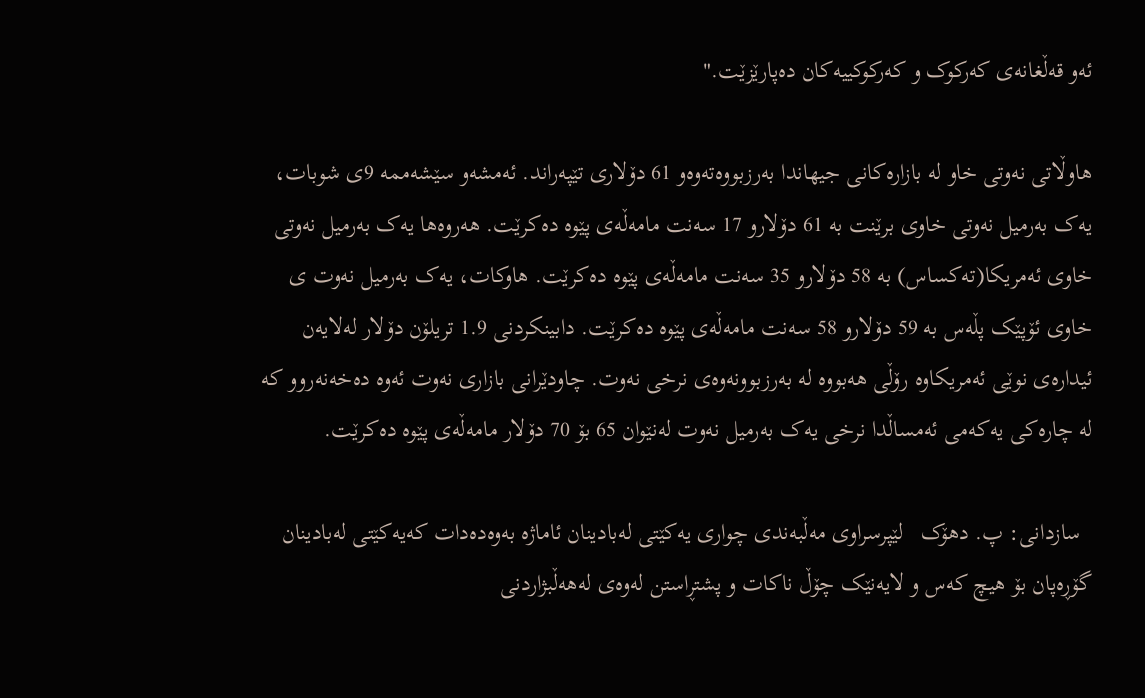ئه‌و قه‌ڵغانه‌ى که‌رکوک و که‌رکوکییه‌کان ده‌پارێزێت."

هاوڵاتى نه‌وتى خاو له‌ بازاره‌کانى جیهاندا به‌رزبووه‌ته‌وه‌و 61 دۆلارى تێپه‌راند. ئه‌مشه‌و سێشه‌ممه‌ 9ى شوبات، یه‌ک به‌رمیل نه‌وتى خاوى برێنت به‌ 61 دۆلارو 17 سه‌نت مامه‌ڵه‌ى پێوه‌ ده‌کرێت. هه‌روه‌ها یه‌ک به‌رمیل نه‌وتى خاوى ئه‌مریکا(ته‌کساس) به‌ 58 دۆلارو 35 سه‌نت مامه‌ڵه‌ى پێوه‌ ده‌کرێت. هاوکات، یه‌ک به‌رمیل نه‌وت ى خاوى ئۆپێک پڵه‌س به‌ 59 دۆلارو 58 سه‌نت مامه‌ڵه‌ى پێوه‌ ده‌کرێت. دابینکردنى 1.9 تریلۆن دۆلار له‌لایه‌ن ئیداره‌ى نوێى ئه‌مریکاوه‌ رۆڵى هه‌بووه‌ له‌ به‌رزبوونه‌وه‌ى نرخى نه‌وت. چاودێرانى بازارى نه‌وت ئه‌وه‌ ده‌خه‌نه‌روو که‌ له‌ چاره‌کى یه‌که‌مى ئه‌مساڵدا نرخى یه‌ک به‌رمیل نه‌وت له‌نێوان 65 بۆ 70 دۆلار مامه‌ڵه‌ى پێوه‌ ده‌کرێت.

  سازدانى: پ. دهۆک   لێپرسراوى مه‌ڵبه‌ندى چوارى یه‌کێتى له‌بادینان ئاماژه‌ به‌وه‌ده‌دات که‌یه‌کێتى له‌بادینان گۆڕه‌پان بۆ هیچ که‌س و لایه‌نێک چۆڵ ناکات و پشتڕاستن له‌وه‌ى له‌هه‌ڵبژاردنى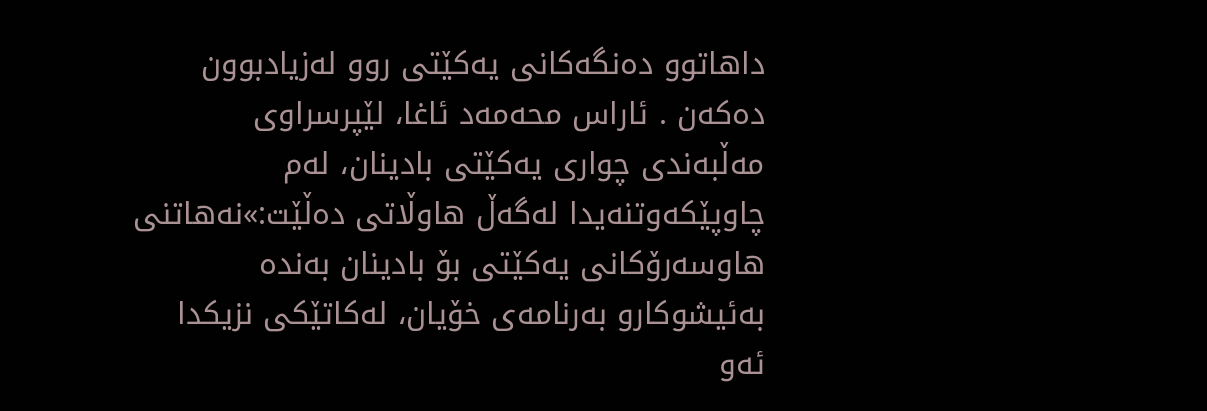داهاتوو ده‌نگه‌کانى یه‌کێتى روو له‌زیادبوون ده‌که‌ن . ئاراس محه‌مه‌د ئاغا، لێپرسراوى مه‌ڵبه‌ندى چوارى یه‌کێتى بادینان، له‌م چاوپێکه‌وتنه‌یدا له‌گه‌ڵ هاوڵاتى ده‌ڵێت:»نه‌هاتنى هاوسه‌رۆکانى یه‌کێتى بۆ بادینان به‌نده‌ به‌ئیشوکارو به‌رنامه‌ى خۆیان، له‌کاتێکى نزیکدا ئه‌و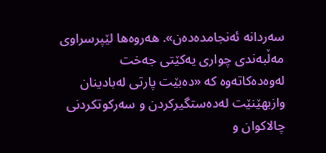سه‌ردانه‌ ئه‌نجامده‌ده‌ن». هه‌روه‌ها لێپرسراوى مه‌ڵبه‌ندى چوارى یه‌کێتى جه‌خت له‌وه‌ده‌کاته‌وه‌ که‌ «ده‌بێت پارتى له‌بادینان وازبهێنێت له‌ده‌ستگیرکردن و سه‌رکوتکردنى چالاکوان و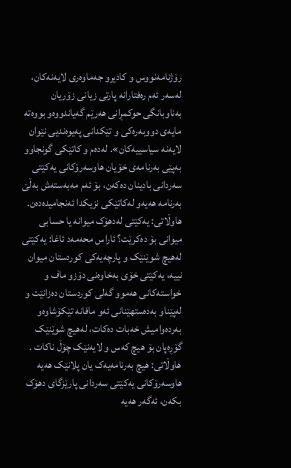رۆژنامه‌نووس و کادیرو جه‌ماوه‌رى لایه‌نه‌کان، له‌سه‌ر ئه‌م ره‌فتارانه‌ پارتى زیانى زۆریان به‌ناوبانگى حوکمڕانى هه‌رێم گه‌یاندووه‌و بووەته‌ مایه‌ى دووبه‌ره‌کى و تێکدانى په‌یوه‌ندیى نێوان لایه‌نه‌ سیاسییه‌کان». له‌ده‌م و کاتێکى گونجاوو به‌پێى به‌رنامه‌ى خۆیان هاوسه‌رۆکانى یه‌کێتى سه‌ردانى بادینان ده‌که‌ن، بۆ ئه‌م مه‌به‌سته‌ش به‌ڵێ به‌رنامه‌ هه‌یه‌و له‌کاتێکى نزیکدا ئه‌نجامیده‌ده‌ن. هاوڵاتى: یه‌کێتى له‌دهۆک میوانه‌ یا حسابى میوانى بۆ ده‌کرێت؟ ئاراس محه‌مه‌د ئاغا: یه‌کێتى له‌هیچ شوێنێک و پارچه‌یه‌کى کوردستان میوان نییه‌، یه‌کێتى خۆى به‌خاوه‌نى دۆزو ماف و خواسته‌کانى هه‌موو گه‌لى کوردستان ده‌زانێت و له‌پێناو به‌ده‌ستهێنانى ئه‌و مافانه‌ تێکۆشاوه‌و به‌رده‌وامیش خه‌بات ده‌کات، له‌هیچ شوێنێک گۆڕه‌پان بۆ هیچ که‌س و لایه‌نێک چۆڵ ناکات . هاوڵاتى: هیچ به‌رنامه‌یه‌ک یان پلانێک هه‌یه‌ هاوسه‌رۆکانى یه‌کێتى سه‌ردانى پارێزگاى دهۆک بکه‌ن، ئه‌گه‌ر هه‌یه‌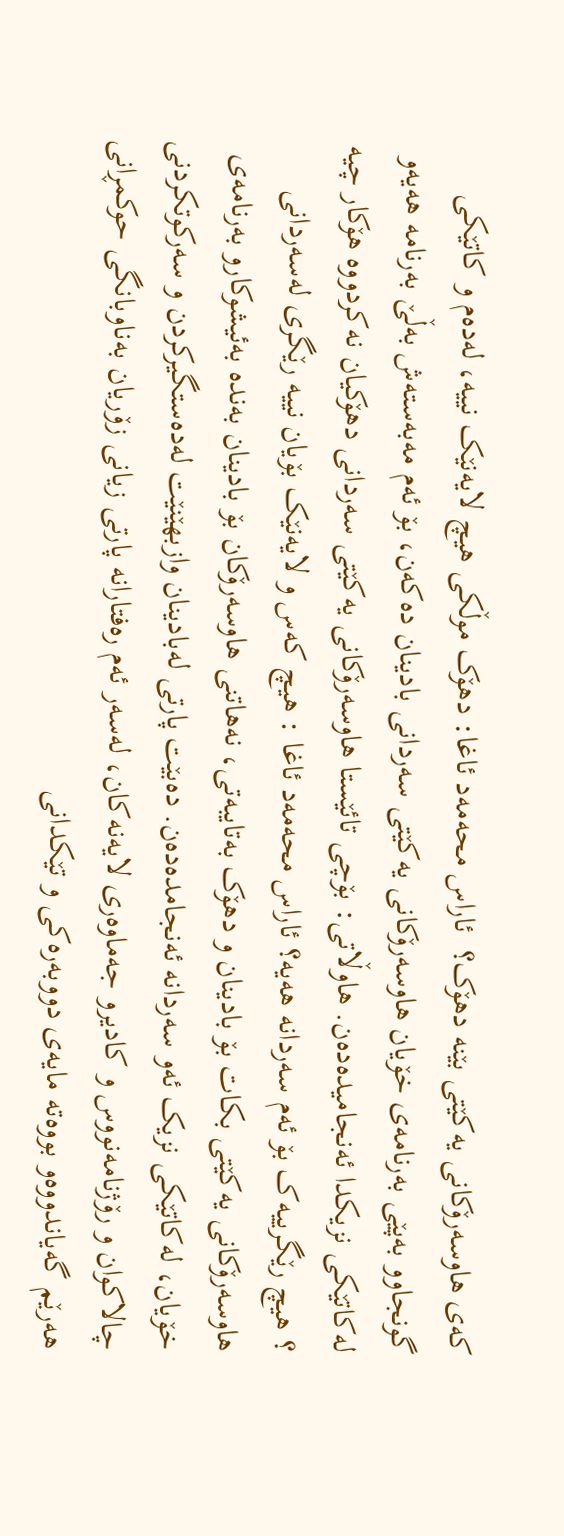که‌ى هاوسه‌رۆکانى یه‌کێتى بێنه‌ دهۆک؟  ئاراس محه‌مه‌د ئاغا: دهۆک موڵکى هیچ لایه‌نێک نییه‌، له‌ده‌م و کاتێکى گونجاوو به‌پێى به‌رنامه‌ى خۆیان هاوسه‌رۆکانى یه‌کێتى سه‌ردانى بادینان ده‌که‌ن، بۆ ئه‌م مه‌به‌سته‌ش به‌ڵێ به‌رنامه‌ هه‌یه‌و له‌کاتێکى نزیکدا ئه‌نجامیده‌ده‌ن. هاوڵاتى: بۆچى تائێستا هاوسه‌رۆکانى یه‌کێتى سه‌ردانى دهۆکیان نه‌کردووه‌ هۆکار چیه‌ ؟ هیچ رێگرییه‌ک بۆ ئه‌م سه‌ردانه‌ هه‌یه‌؟ ئاراس محه‌مه‌د ئاغا : هیچ که‌س و لایه‌نێک بۆیان نییه‌ رێگرى له‌سه‌ردانى هاوسه‌رۆکانى یه‌کێتى بکات بۆ بادینان و دهۆک به‌تایبه‌تى، نه‌هاتنى هاوسه‌رۆکان بۆ بادینان به‌نده‌ به‌ئیشوکارو به‌رنامه‌ى خۆیان، له‌کاتێکى نزیک ئه‌و سه‌ردانه‌ ئه‌نجامده‌ده‌ن. ده‌بێت پارتى له‌بادینان وازبهێنێت له‌ده‌ستگیرکردن و سه‌رکوتکردنى چالاکوان و رۆژنامه‌نووس و کادیرو جه‌ماوه‌رى لایه‌نه‌کان، له‌سه‌ر ئه‌م ره‌فتارانه‌ پارتى زیانى زۆریان به‌ناوبانگى حوکمڕانى هه‌رێم گه‌یاندووه‌و بووەته‌ مایه‌ى دووبه‌ره‌کى و تێکدانى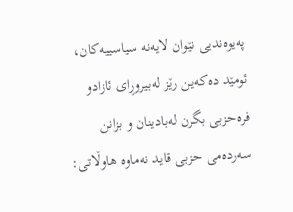په‌یوه‌ندیى نێوان لایه‌نه‌ سیاسییه‌کان، ئومێد ده‌که‌ین رێز له‌بیروڕاى ئازادو فره‌حزبى بگرن له‌بادینان و بزانن سه‌رده‌مى حزبى قاید نه‌ماوه‌ ‌هاوڵاتى: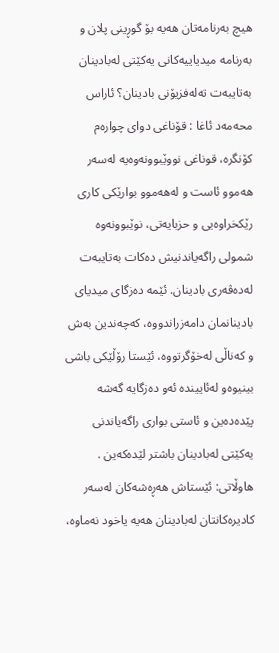هیچ به‌رنامه‌تان هه‌یه‌ بۆ گوڕینى پلان و به‌رنامه‌ میدیاییه‌کانى یه‌کێتى له‌بادینان به‌تایبه‌ت ته‌له‌فزیۆنى بادینان؟ ئاراس محه‌مه‌د ئاغا : قۆناغى دواى چواره‌م کۆنگره‌، قوناغى نووێبوونه‌وه‌یه‌ له‌سه‌ر هه‌موو ئاست و له‌هه‌موو بوارێکى کارى رێکخراوه‌یى و حزبایه‌تی، نوێبوونه‌وه‌ شمولى راگه‌یاندنیش ده‌کات به‌تایبه‌ت له‌ده‌ڤه‌رى بادینان. ئێمه‌ ده‌زگاى میدیاى بادینانمان دامه‌زراندووه‌، که‌چه‌ندین به‌ش و که‌ناڵى له‌خۆگرتووه‌، ئێستا رۆڵێکى باشى بینیوه‌و له‌ئایینده‌ ئه‌و ده‌زگایه‌ گه‌شه‌ پێده‌ده‌ین و ئاستى بوارى راگه‌یاندنى یه‌کێتى له‌بادینان باشتر لێده‌که‌ین . هاوڵاتى: ئێستاش هه‌ڕه‌شه‌کان لەسه‌ر کادیره‌کانتان له‌بادینان هه‌یه‌ یاخود نه‌ماوه‌،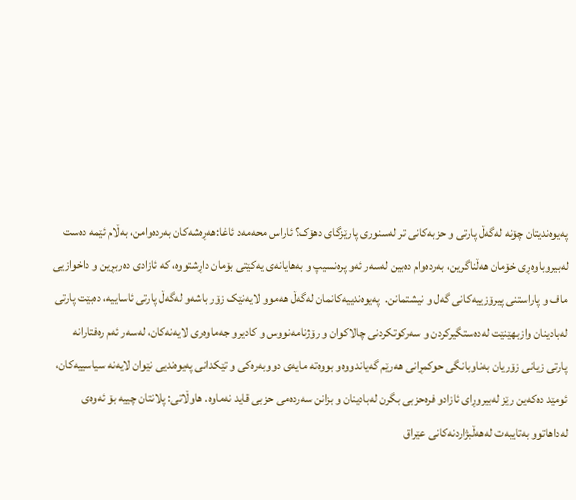په‌یوه‌ندیتان چۆنه‌ له‌گه‌ڵ پارتى و حزبه‌کانى تر له‌سنورى پارێزگاى دهۆک؟ ئاراس محه‌مه‌د ئاغا:هه‌ڕه‌شه‌کان به‌رده‌وامن، به‌ڵام ئێمه‌ ده‌ست له‌بیروباوه‌ڕى خۆمان هه‌ڵناگرین، به‌رده‌وام ده‌بین له‌سه‌ر ئه‌و پرەنسیپ و به‌هایانه‌ى یه‌کێتى بۆمان داڕشتووه‌، که‌ ئازادى ده‌ربڕین و داخوازیى ماف و پاراستنى پیرۆزییه‌کانى گه‌ل و نیشتمانن.  په‌یوه‌ندییه‌کانمان له‌گه‌ڵ هه‌موو لایه‌نێک زۆر باشه‌و له‌گه‌ڵ پارتى ئاساییه‌، ده‌بێت پارتى له‌بادینان وازبهێنێت له‌ده‌ستگیرکردن و سه‌رکوتکردنى چالاکوان و رۆژنامه‌نووس و کادیرو جه‌ماوه‌رى لایه‌نه‌کان، له‌سه‌ر ئه‌م ره‌فتارانه‌ پارتى زیانى زۆریان به‌ناوبانگى حوکمڕانى هه‌رێم گه‌یاندووه‌و بووەته‌ مایه‌ى دووبه‌ره‌کى و تێکدانى په‌یوه‌ندیى نێوان لایه‌نه‌ سیاسییه‌کان، ئومێد ده‌که‌ین رێز له‌بیروڕاى ئازادو فره‌حزبى بگرن له‌بادینان و بزانن سه‌رده‌مى حزبى قاید نه‌ماوه‌. هاوڵاتى: پلانتان چییه‌ بۆ ئه‌وه‌ى له‌داهاتوو به‌تایبه‌ت له‌هه‌ڵبژاردنه‌کانى عێراق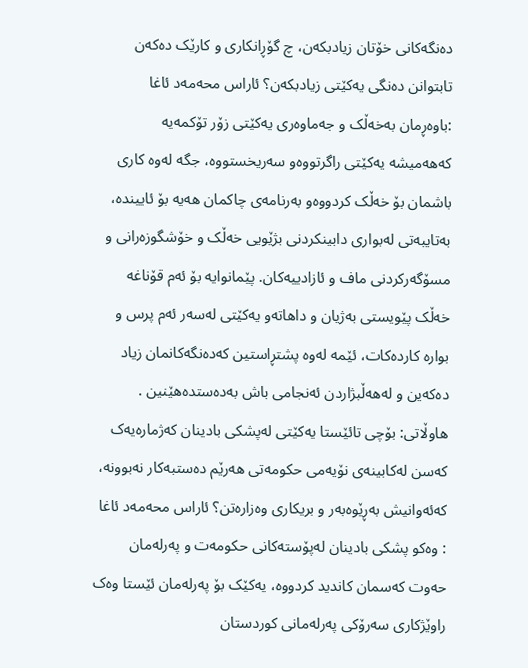ده‌نگه‌کانى خۆتان زیادبکه‌ن، چ گۆڕانکارى و کارێک ده‌که‌ن تابتوانن ده‌نگى یه‌کێتى زیادبکه‌ن؟ ئاراس محه‌مه‌د ئاغا :باوه‌ڕمان به‌خه‌ڵک و جه‌ماوه‌رى یه‌کێتى زۆر تۆکمه‌یه‌ که‌هه‌میشه‌ یه‌کێتى راگرتووه‌و سه‌ریخستووه‌، جگه‌ له‌وه‌ کارى باشمان بۆ خه‌ڵک کردووه‌و به‌رنامه‌ى چاکمان هه‌یه‌ بۆ ئایینده‌، به‌تایبه‌تى له‌بوارى دابینکردنى بژێویى خه‌ڵک و خۆشگوزه‌رانى و مسۆگه‌رکردنى ماف و ئازادییه‌کان. پێمانوایه‌ بۆ ئه‌م قۆناغه‌ خه‌ڵک پێویستى به‌ژیان و داهاته‌و یه‌کێتى له‌سه‌ر ئه‌م پرس و بواره‌ کارده‌کات، ئێمه‌ له‌وه‌ پشتڕاستین که‌ده‌نگه‌کانمان زیاد ده‌که‌ین و له‌هه‌ڵبژاردن ئه‌نجامى باش به‌ده‌ستده‌هێنین . هاوڵاتى: بۆچى تائێستا یه‌کێتى له‌پشکى بادینان که‌ژماره‌یه‌ک  که‌سن له‌کابینه‌ى نۆیه‌مى حکومه‌تى هه‌رێم ده‌ستبه‌کار نه‌بوونه‌، که‌ئه‌وانیش به‌ڕێوه‌به‌ر و بریکارى وه‌زاره‌تن؟ ئاراس محه‌مه‌د ئاغا : وه‌کو پشکى بادینان له‌پۆسته‌کانى حکومه‌ت و په‌رله‌مان حه‌وت که‌سمان کاندید کردووه‌، یه‌کێک بۆ په‌رله‌مان ئێستا وه‌ک راوێژکارى سه‌رۆکى په‌رله‌مانى کوردستان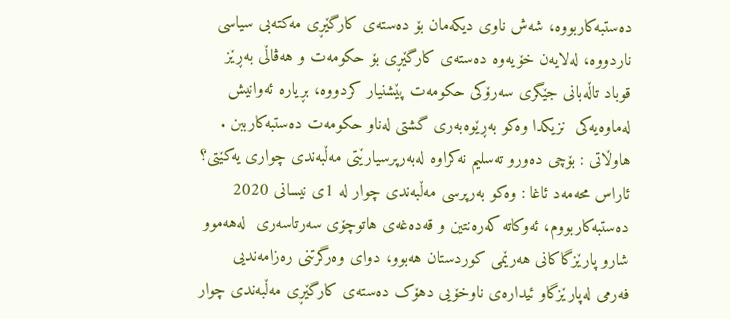ده‌ستبه‌کاربووه‌، شه‌ش ناوى دیکه‌مان بۆ ده‌سته‌ى کارگێڕى مه‌کته‌بى سیاسی ناردووه‌، له‌لایه‌ن خۆیه‌وه‌ ده‌سته‌ى کارگێڕى بۆ حکومه‌ت و هه‌ڤاڵى به‌ڕێز قوباد تاڵه‌بانى جێگرى سه‌رۆکى حکومه‌ت پێشنیار کردووه‌، بڕیاره‌ ئه‌وانیش له‌ماوه‌یه‌کى  نزیکدا وه‌کو به‌ڕێوه‌به‌رى گشتى له‌ناو حکومه‌ت ده‌ستبه‌کارببن . هاوڵاتى : بۆچى ده‌ورو ته‌سلیم نه‌کراوه‌ له‌به‌رپرسیارێتى مه‌ڵبه‌ندى چوارى یه‌کێتى؟ ئاراس محه‌مه‌د ئاغا : وه‌کو به‌رپرسى مه‌ڵبه‌ندى چوار له‌ 1ى نیسانى 2020 ده‌ستبه‌کاربووم، ئه‌وکاته‌ که‌ره‌نتین و قه‌ده‌غه‌ى هاتوچۆى سه‌رتاسه‌رى  له‌هه‌موو شارو پارێزگاکانى هه‌رێمى کوردستان هه‌بوو، دواى وه‌رگرتنى ره‌زامه‌ندیى فه‌رمى له‌پارێزگاو ئیداره‌ى ناوخۆیى دهۆک ده‌سته‌ى کارگێڕى مه‌ڵبه‌ندى چوار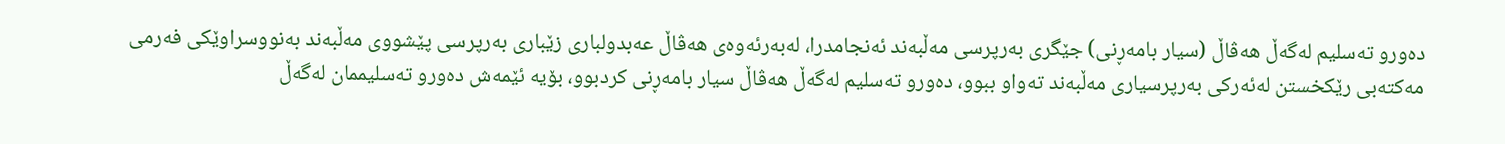ده‌ورو ته‌سلیم له‌گه‌ڵ هه‌ڤاڵ (سیار بامه‌ڕنى) جێگرى به‌رپرسى مه‌ڵبه‌ند ئه‌نجامدرا، له‌به‌رئه‌وه‌ى هه‌ڤاڵ عه‌بدولبارى زێبارى به‌رپرسى پێشووى مه‌ڵبه‌ند به‌نووسراوێکى فه‌رمى مه‌کته‌بى رێکخستن له‌ئه‌رکى به‌رپرسیارى مه‌ڵبه‌ند ته‌واو ببوو، ده‌ورو ته‌سلیم له‌گه‌ڵ هه‌ڤاڵ سیار بامه‌ڕنى کردبوو، بۆیه‌ ئێمه‌ش ده‌ورو ته‌سلیممان له‌گه‌ڵ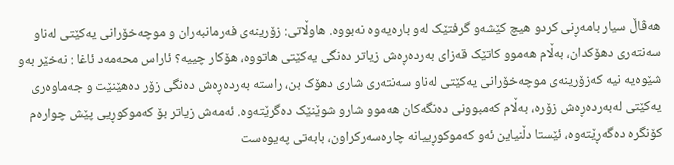هه‌ڤاڵ سیار بامه‌ڕنی کردو هیچ کێشه‌و گرفتێک له‌و باره‌یه‌وه‌ نه‌بووه‌. هاوڵاتى: زۆرینه‌ى فه‌رمانبه‌ران و موچه‌خۆرانى یه‌کێتى له‌ناو سه‌نته‌رى دهۆکدان، به‌ڵام هه‌موو کاتێک قه‌زاى به‌رده‌ڕه‌ش زیاتر ده‌نگى یه‌کێتى هاتووه‌، هۆکار چییه‌؟ ئاراس محه‌مه‌د ئاغا : نه‌خێر به‌و شێوه‌یه‌ نیه‌ که‌زۆرینه‌ى موچه‌خۆرانى یه‌کێتى له‌ناو سه‌نته‌رى شارى دهۆک بن، راسته‌ به‌رده‌ڕه‌ش ده‌نگى زۆر ده‌هێنێت و جه‌ماوه‌رى یه‌کێتى له‌به‌رده‌ڕه‌ش زۆره‌، به‌ڵام که‌مبوونى ده‌نگه‌کان هه‌موو شارو شوێنێک ده‌گرێته‌وه‌. ئه‌مه‌ش زیاتر بۆ که‌موکوڕیى پێش چواره‌م کۆنگره‌ ده‌گه‌ڕێته‌وه‌، ئێستا دڵنیاین ئه‌و که‌موکوڕییانه‌ چاره‌سه‌رکراون، بابه‌تى په‌یوه‌ست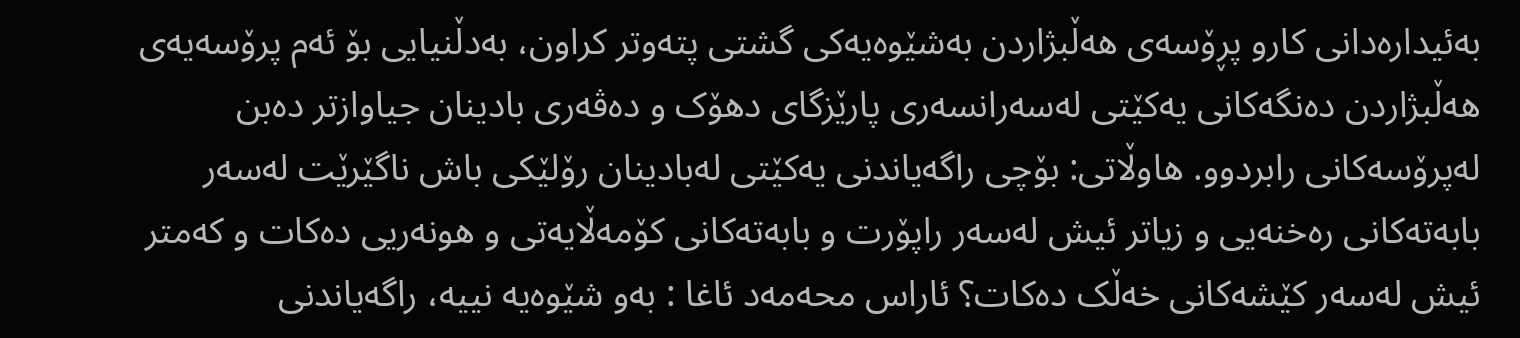به‌ئیداره‌دانى کارو پڕۆسه‌ى هه‌ڵبژاردن به‌شێوه‌یه‌کى گشتى پته‌وتر کراون، به‌دڵنیایى بۆ ئه‌م پرۆسه‌یەى هه‌ڵبژاردن ده‌نگه‌کانى یه‌کێتى له‌سه‌رانسه‌رى پارێزگاى دهۆک و ده‌ڤه‌رى بادینان جیاوازتر ده‌بن له‌پرۆسه‌کانى رابردوو. هاوڵاتى: بۆچى راگه‌یاندنى یه‌کێتى له‌بادینان رۆلێکى باش ناگێرێت له‌سه‌ر بابه‌ته‌کانى ره‌خنه‌یى و زیاتر ئیش له‌سه‌ر راپۆرت و بابه‌ته‌کانى کۆمه‌ڵایه‌تى و هونه‌ریى ده‌کات و که‌متر ئیش له‌سه‌ر کێشه‌کانى خه‌ڵک ده‌کات؟ ئاراس محه‌مه‌د ئاغا : به‌و شێوه‌یه‌ نییه‌، راگه‌یاندنى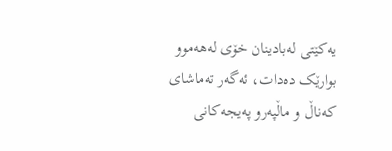یه‌کێتى له‌بادینان خۆى له‌هه‌موو بوارێک ده‌دات، ئه‌گه‌ر ته‌ماشاى که‌ناڵ و ماڵپه‌رو په‌یجه‌کانى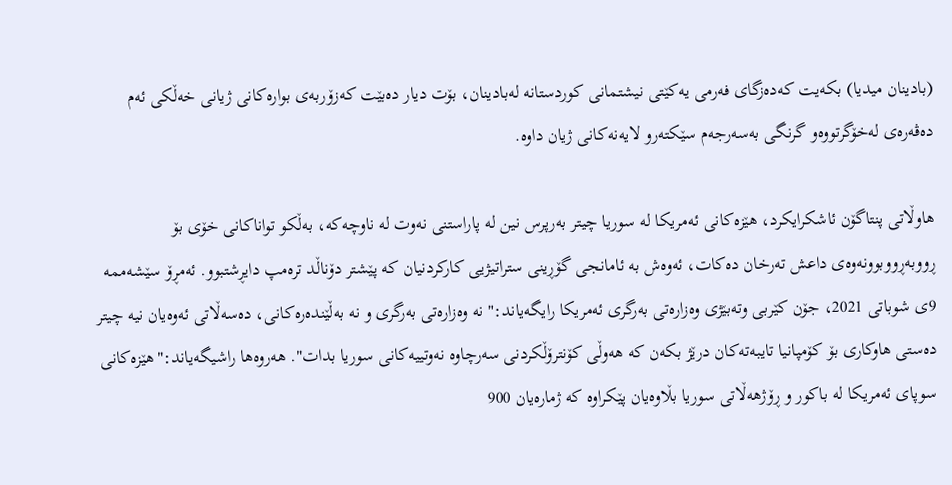(بادینان میدیا) بکه‌یت که‌ده‌زگاى فه‌رمى یه‌کێتى نیشتمانى کوردستانه‌ له‌بادینان، بۆت دیار ده‌بێت که‌زۆربه‌ى بواره‌کانى ژیانى خه‌ڵکى ئه‌م ده‌ڤه‌ره‌ی له‌خۆگرتووه‌و گرنگى به‌سه‌رجه‌م سێکته‌رو لایه‌نه‌کانى ژیان داوه‌.

هاوڵاتى ‌پنتاگۆن ئاشکرایکرد، هێزه‌کانى ئه‌مریکا له‌ سوریا چیتر به‌رپرس نین له‌ پاراستنى نه‌وت له‌ ناوچه‌که‌، به‌ڵکو تواناکانى خۆى بۆ ڕووبه‌ڕووبوونه‌وه‌ى داعش ته‌رخان ده‌کات، ئه‌وه‌ش به‌ ئامانجى گۆڕینى ستراتیژیى کارکردنیان که‌ پێشتر دۆناڵد تره‌مپ دایڕشتبوو. ئه‌مڕۆ سێشه‌ممه‌ 9ى شوباتى 2021، جۆن کێربى وته‌بێژى وه‌زاره‌تى به‌رگرى ئه‌مریکا رایگه‌یاند:" نه‌ وه‌زاره‌تى به‌رگرى و نه‌ به‌ڵێنده‌ره‌کانی، ده‌سه‌ڵاتى ئه‌وه‌یان نیه‌ چیتر ده‌ستى هاوکارى بۆ کۆمپانیا تایبه‌ته‌کان درێژ بکه‌ن که‌ هه‌وڵى کۆنترۆڵکردنى سه‌رچاوه‌ نه‌وتییه‌کانى سوریا بدات". هه‌روه‌ها راشیگه‌یاند:"هێزه‌کانى سوپاى ئه‌مریکا له‌ باکور و ڕۆژهه‌ڵاتى سوریا بڵاوه‌یان پێکراوه‌ که‌ ژماره‌یان 900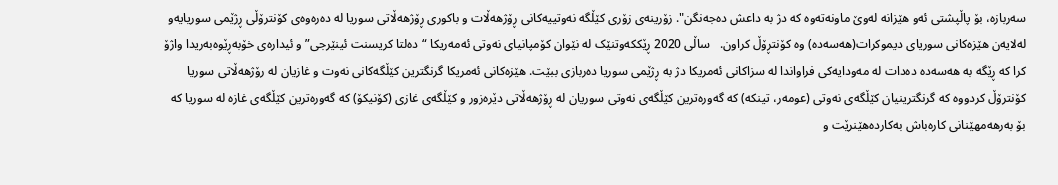سه‌ربازه‌، بۆ پاڵپشتى ئه‌و هێزانه‌ له‌وێ ماونه‌ته‌وه‌ که‌ دژ به‌ داعش ده‌جه‌نگن". زۆرینه‌ى زۆرى کێڵگه‌ نه‌وتییه‌کانى ڕۆژهه‌ڵات و باکورى ڕۆژهه‌ڵاتى سوریا له‌ ده‌ره‌وه‌ى کۆنترۆڵى ڕژێمى سوریایه‌و له‌لایه‌ن هێزه‌کانى سوریاى دیموکرات(هه‌سه‌ده‌) وه‌ کۆنتڕۆڵ کراون.   ساڵى 2020 ڕێککه‌وتنێک له‌ نێوان کۆمپانیاى نه‌وتى ئه‌مه‌ریکا “ده‌لتا کریسنت ئینێرجی” و ئیداره‌ى خۆبه‌ڕێوه‌به‌ریدا واژۆ کرا که‌ ڕێگه‌ به‌ هه‌سه‌ده‌ ده‌دات له‌ مه‌ودایه‌کى فراواندا له‌ سزاکانى ئه‌مریکا دژ به‌ ڕژێمى سوریا ده‌ربازى ببێت. هێزه‌کانى ئه‌مریکا گرنگترین کێڵگه‌کانى نه‌وت و غازیان له‌ رۆژهه‌ڵاتى سوریا کۆنترۆڵ کردووه‌ که‌ گرنگترینیان کێڵگه‌ى نه‌وتى (عومه‌ر، تینکه‌) که‌ گه‌وره‌ترین کێڵگه‌ى نه‌وتى سوریان له‌ ڕۆژهه‌ڵاتى دێره‌زور و کێڵگه‌ى غازى (کۆنیکۆ) که‌ گه‌وره‌ترین کێڵگه‌ى غازه‌ له‌ سوریا که‌ بۆ به‌رهه‌مهێنانى کاره‌باش به‌کارده‌هێنرێت و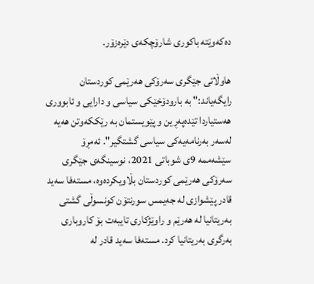ده‌که‌وێته‌ باکورى شارۆچکه‌ى دێره‌زۆر.

هاوڵاتى جێگرى سه‌رۆکى هه‌رێمى کوردستان رایگه‌یاند:" به‌ بارودۆخێکى سیاسى و دارایى و ئابوورى هه‌ستیاردا تێده‌په‌ڕین و پێویستمان به‌ رێککه‌وتن هه‌یه‌ له‌سه‌ر به‌رنامه‌یه‌کى سیاسى گشتگیر". ئه‌مڕۆ سێشه‌ممه‌ 9ى شوباتى 2021، نوسینگه‌ى جێگرى سه‌رۆکى هه‌رێمى کوردستان بڵاویکرده‌وه‌، مسته‌فا سه‌ید قادر پێشوازى له‌ جه‌یمس سورنتۆن کونسوڵى گشتى به‌ریتانیا له‌ هه‌رێم و راوێژکارى تایبه‌ت بۆ کاروبارى به‌رگرى به‌ریتانیا کرد. مسته‌فا سه‌ید قادر له‌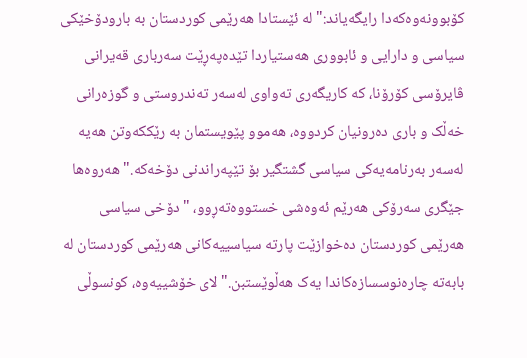کۆبوونه‌وه‌که‌دا رایگه‌یاند:"له‌ ئێستادا هه‌رێمى کوردستان به‌ بارودۆخێکى سیاسى و دارایى و ئابوورى هه‌ستیاردا تێده‌په‌ڕێت سه‌ربارى قه‌یرانى ڤایرۆسى کۆرۆنا، که‌ کاریگه‌رى ته‌واوى له‌سه‌ر ته‌ندروستى و گوزه‌رانى خه‌ڵک و بارى ده‌رونیان کردووه‌، هه‌موو پێویستمان به‌ رێککه‌وتن هه‌یه‌ له‌سه‌ر به‌رنامه‌یه‌کى سیاسى گشتگیر بۆ تێپه‌راندنى دۆخه‌که‌." هه‌روه‌ها جێگرى سه‌رۆکى هه‌رێم ئه‌وه‌شى خستووه‌ته‌ڕوو، "دۆخى سیاسى هه‌رێمى کوردستان ده‌خوازێت پارته‌ سیاسییه‌کانى هه‌رێمى کوردستان له‌ بابه‌ته‌ چاره‌نوسسازه‌کاندا یه‌ک هه‌ڵوێستبن." لاى خۆشییه‌وه‌، کونسوڵى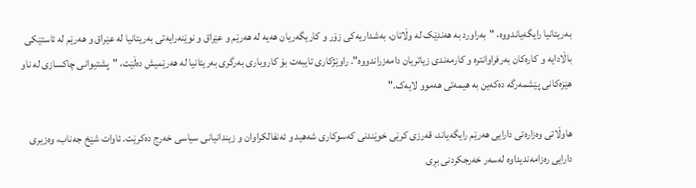به‌ریتانیا رایگه‌یاندووه‌، "به‌راورد به‌ هه‌ندێک له‌ وڵاتان، به‌شداریه‌کى زۆر و کاریگه‌ریان هه‌یه‌ له‌ هه‌رێم و عێراق و نوێنه‌رایه‌تى به‌ریتانیا له‌ عێراق و هه‌رێم له‌ ئاستێکى باڵادایه‌ و کاره‌کان به‌رفراوانتره‌ و کارمه‌ندى زیاتریان دامه‌زراندووه‌". راوێژکارى تایبه‌ت بۆ کاروبارى به‌رگرى به‌ریتانیا له‌ هه‌رێمیش ده‌ڵێت، "پشتیوانى چاکسازى له‌ ناو هێزه‌کانى پێشمه‌رگه‌ ده‌که‌ین به‌ هیمه‌تى هه‌موو لایه‌ک."

هاوڵاتى ‌وه‌زاره‌تى دارایى ھه‌رێم رایگه‌یاند، قه‌رزى کرێى خوێندنى که‌سوکارى شه‌ھید و ئه‌نفالکراوان و زیندانیانى سیاسى خه‌رج ده‌کرێت. ئاوات شێخ جه‌ناب، وه‌زیرى دارایى ره‌زامه‌ندیداوه‌ له‌سه‌ر خه‌رجکردنى بڕى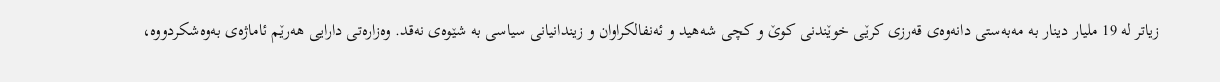زیاتر له‌ 19 ملیار دینار به‌ مه‌به‌ستى دانه‌وه‌ى قه‌رزى کرێى خوێندنى کوێ‌ و کچى شه‌ھید و ئه‌نفالکراوان و زیندانیانى سیاسى به‌ شێوه‌ى نه‌قد. وه‌زاره‌تى دارایى ھه‌رێم ئاماژه‌ى به‌وه‌شکردووه‌،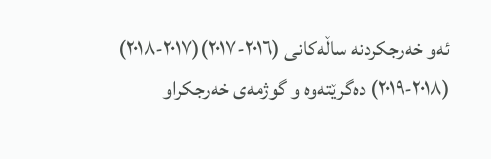ئه‌و خه‌رجکردنه‌ ساڵه‌کانى (٢٠١٦-٢٠١٧)(٢٠١٧-٢٠١٨) (٢٠١٨-٢٠١٩) ده‌گرێته‌وه‌ و گوژمه‌ى خه‌رجکراو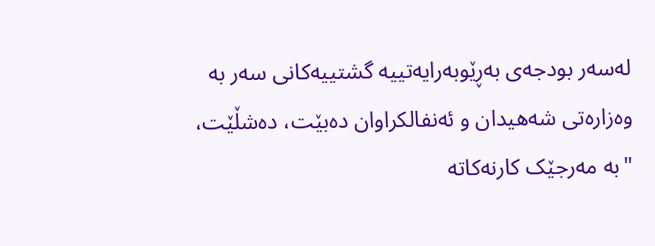له‌سه‌ر بودجه‌ى به‌ڕێوبه‌رایه‌تییه‌ گشتییه‌کانى سه‌ر به‌ وه‌زاره‌تى شه‌ھیدان و ئه‌نفالکراوان ده‌بێت، ده‌شڵێت، "به‌ مه‌رجێک کارنه‌کاته‌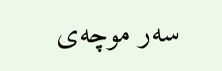سه‌ر موچه‌ى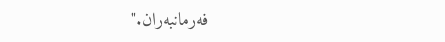فه‌رمانبه‌ران."